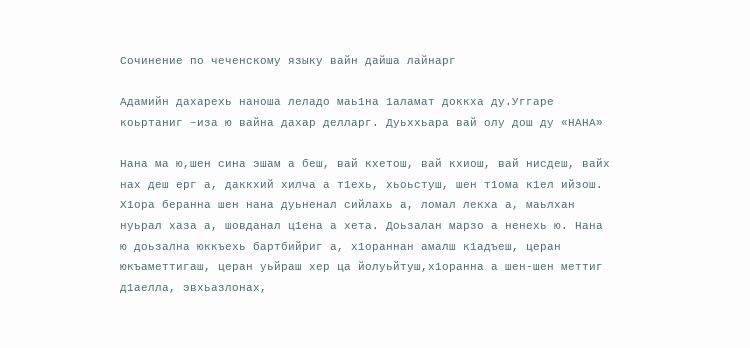Сочинение по чеченскому языку вайн дайша лайнарг

Адамийн дахарехь наноша леладо маь1на 1аламат доккха ду.Уггаре коьртаниг –иза ю вайна дахар делларг. Дуьххьара вай олу дош ду «НАНА»

Нана ма ю,шен сина эшам а беш, вай кхетош, вай кхиош, вай нисдеш, вайх нах деш ерг а, даккхий хилча а т1ехь, хьоьстуш, шен т1ома к1ел ийзош. Х1ора беранна шен нана дуьненал сийлахь а, ломал лекха а, маьлхан нуьрал хаза а, шовданал ц1ена а хета. Доьзалан марзо а ненехь ю. Нана ю доьзална юккъехь бартбийриг а, х1ораннан амалш к1адъеш, церан юкъаметтигаш, церан уьйраш хер ца йолуьйтуш,х1оранна а шен-шен меттиг д1аелла, эвхьазлонах,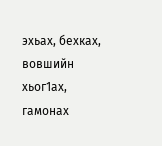эхьах, бехках, вовшийн хьог1ах, гамонах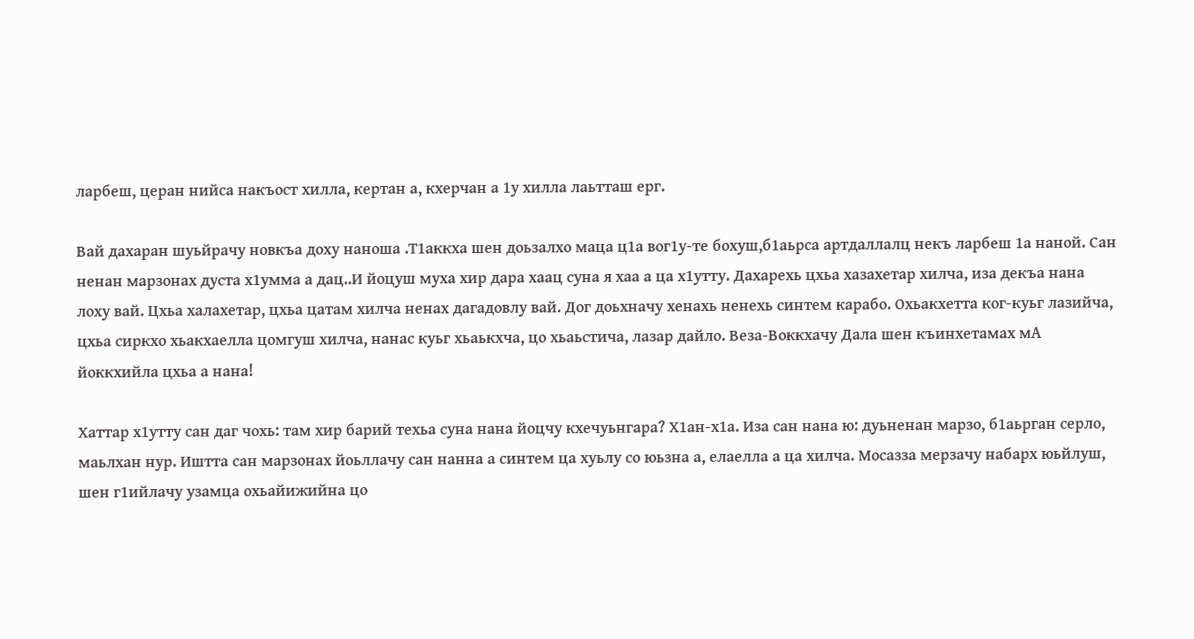ларбеш, церан нийса накъост хилла, кертан а, кхерчан а 1у хилла лаьтташ ерг.

Вай дахаран шуьйрачу новкъа доху наноша .Т1аккха шен доьзалхо маца ц1а вог1у-те бохуш,б1аьрса артдаллалц некъ ларбеш 1а наной. Сан ненан марзонах дуста х1умма а дац..И йоцуш муха хир дара хаац суна я хаа а ца х1утту. Дахарехь цхьа хазахетар хилча, иза декъа нана лоху вай. Цхьа халахетар, цхьа цатам хилча ненах дагадовлу вай. Дог доьхначу хенахь ненехь синтем карабо. Охьакхетта ког-куьг лазийча, цхьа сиркхо хьакхаелла цомгуш хилча, нанас куьг хьаькхча, цо хьаьстича, лазар дайло. Веза-Воккхачу Дала шен къинхетамах мА йоккхийла цхьа а нана!

Хаттар х1утту сан даг чохь: там хир барий техьа суна нана йоцчу кхечуьнгара? Х1ан-х1а. Иза сан нана ю: дуьненан марзо, б1аьрган серло, маьлхан нур. Иштта сан марзонах йоьллачу сан нанна а синтем ца хуьлу со юьзна а, елаелла а ца хилча. Мосазза мерзачу набарх юьйлуш, шен г1ийлачу узамца охьайижийна цо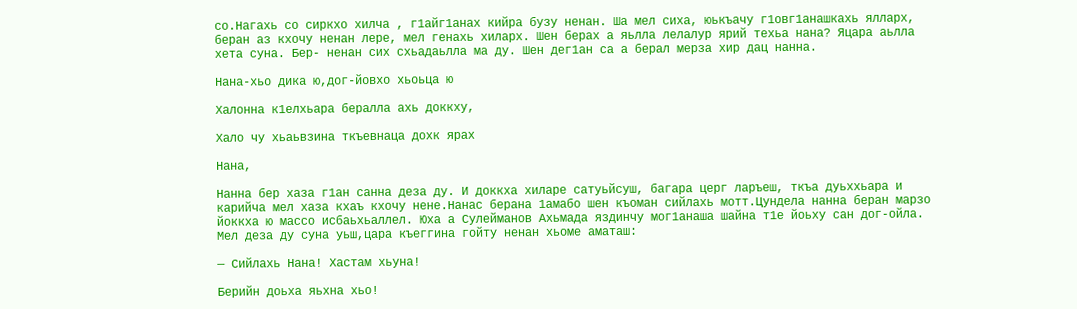со.Нагахь со сиркхо хилча , г1айг1анах кийра бузу ненан. Ша мел сиха, юькъачу г1овг1анашкахь ялларх, беран аз кхочу ненан лере, мел генахь хиларх. Шен берах а яьлла лелалур ярий техьа нана? Яцара аьлла хета суна. Бер- ненан сих схьадаьлла ма ду. Шен дег1ан са а берал мерза хир дац нанна.

Нана-хьо дика ю,дог-йовхо хьоьца ю

Халонна к1елхьара бералла ахь доккху,

Хало чу хьаьвзина ткъевнаца дохк ярах

Нана,

Нанна бер хаза г1ан санна деза ду. И доккха хиларе сатуьйсуш, багара церг ларъеш, ткъа дуьххьара и карийча мел хаза кхаъ кхочу нене.Нанас берана 1амабо шен къоман сийлахь мотт.Цундела нанна беран марзо йоккха ю массо исбаьхьаллел. Юха а Сулейманов Ахьмада яздинчу мог1анаша шайна т1е йоьху сан дог-ойла. Мел деза ду суна уьш,цара къеггина гойту ненан хьоме аматаш:

— Сийлахь Нана! Хастам хьуна!

Берийн доьха яьхна хьо!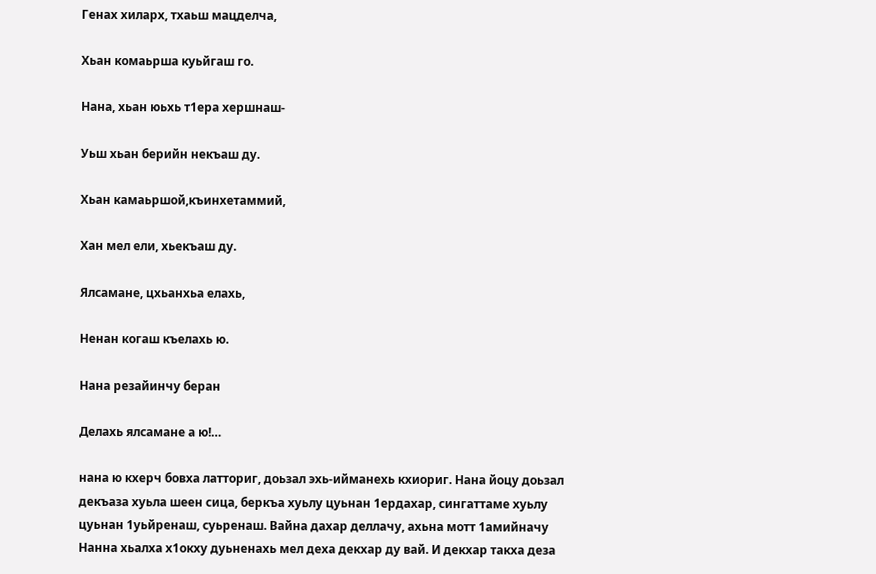Генах хиларх, тхаьш мацделча,

Хьан комаьрша куьйгаш го.

Нана, хьан юьхь т1ера хершнаш-

Уьш хьан берийн некъаш ду.

Хьан камаьршой,къинхетаммий,

Хан мел ели, хьекъаш ду.

Ялсамане, цхьанхьа елахь,

Ненан когаш къелахь ю.

Нана резайинчу беран

Делахь ялсамане а ю!…

нана ю кхерч бовха латториг, доьзал эхь-ийманехь кхиориг. Нана йоцу доьзал декъаза хуьла шеен сица, беркъа хуьлу цуьнан 1ердахар, сингаттаме хуьлу цуьнан 1уьйренаш, суьренаш. Вайна дахар деллачу, ахьна мотт 1амийначу Нанна хьалха х1окху дуьненахь мел деха декхар ду вай. И декхар такха деза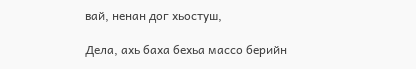вай, ненан дог хьостуш,

Дела, ахь баха бехьа массо берийн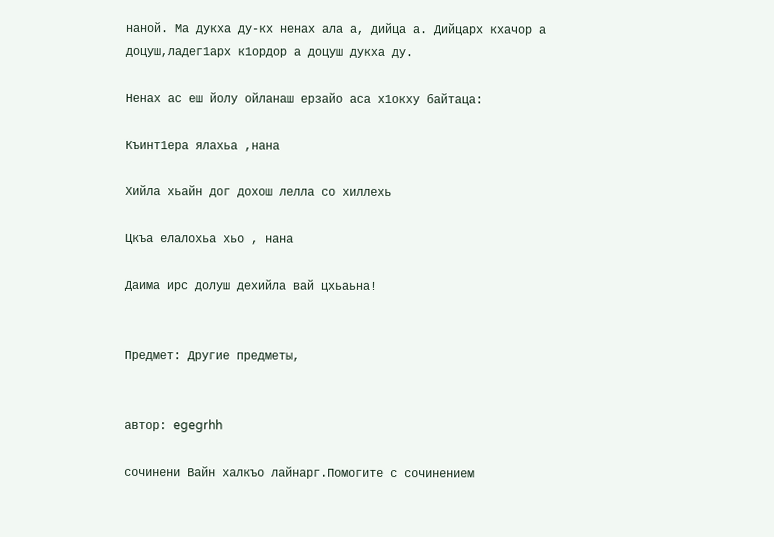наной. Ма дукха ду-кх ненах ала а, дийца а. Дийцарх кхачор а доцуш,ладег1арх к1ордор а доцуш дукха ду.

Ненах ас еш йолу ойланаш ерзайо аса х1окху байтаца:

Къинт1ера ялахьа ,нана

Хийла хьайн дог дохош лелла со хиллехь

Цкъа елалохьа хьо , нана

Даима ирс долуш дехийла вай цхьаьна!


Предмет: Другие предметы,


автор: egegrhh

сочинени Вайн халкъо лайнарг.Помогите с сочинением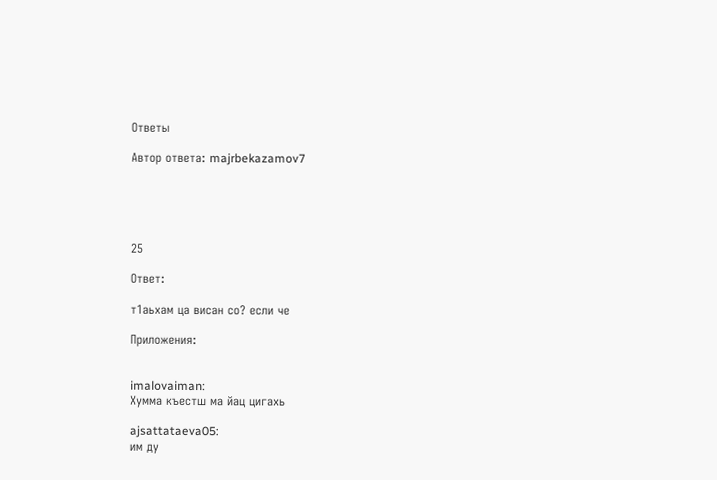Ответы

Автор ответа: majrbekazamov7





25

Ответ:

т1аьхам ца висан со? если че

Приложения:


imalovaiman:
Хумма къестш ма йац цигахь

ajsattataeva05:
им ду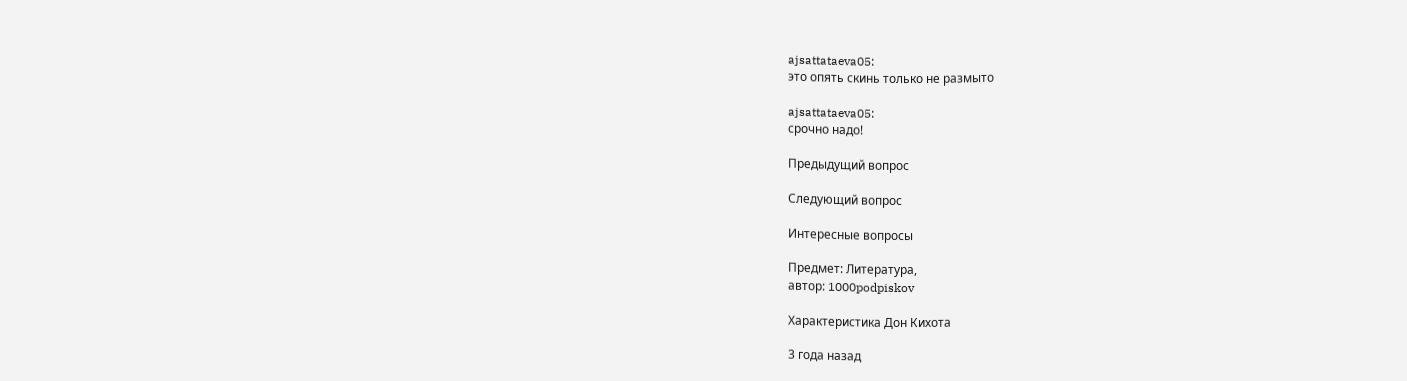ajsattataeva05:
это опять скинь только не размыто

ajsattataeva05:
срочно надо!

Предыдущий вопрос

Следующий вопрос

Интересные вопросы

Предмет: Литература,
автор: 1000podpiskov

Характеристика Дон Кихота

3 года назад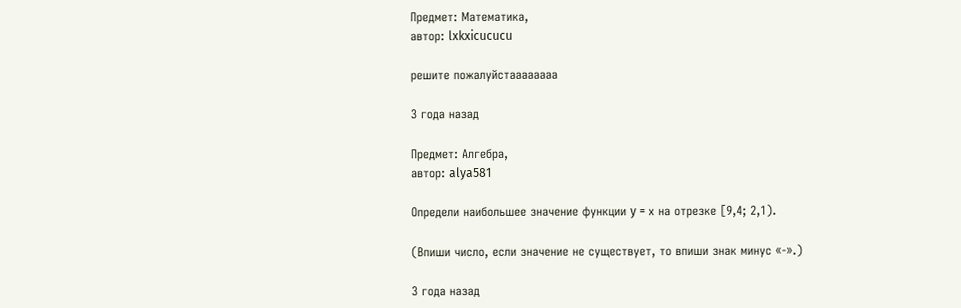Предмет: Математика,
автор: lxkxicucucu

решите пожалуйстаааааааа

3 года назад

Предмет: Алгебра,
автор: alya581

Определи наибольшее значение функции y = х на отрезке [9,4; 2,1).

(Впиши число, если значение не существует, то впиши знак минус «-».)

3 года назад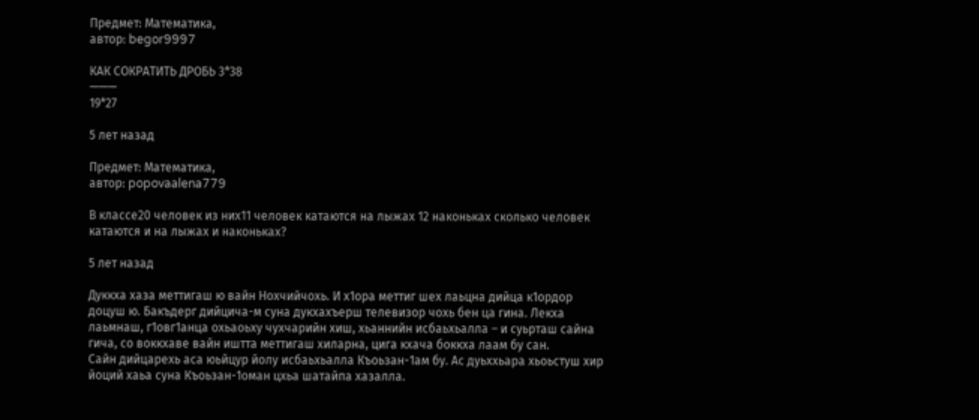Предмет: Математика,
автор: begor9997

КАК СОКРАТИТЬ ДРОБЬ 3*38
———
19*27

5 лет назад

Предмет: Математика,
автор: popovaalena779

В классе20 человек из них11 человек катаются на лыжах 12 наконьках сколько человек катаются и на лыжах и наконьках?

5 лет назад

Дуккха хаза меттигаш ю вайн Нохчийчохь. И х1ора меттиг шех лаьцна дийца к1ордор доцуш ю. Бакъдерг дийцича-м суна дукхахъерш телевизор чохь бен ца гина. Лекха лаьмнаш, г1овг1анца охьаоьху чухчарийн хиш, хьаннийн исбаьхьалла – и суьрташ сайна гича, со воккхаве вайн иштта меттигаш хиларна, цига кхача боккха лаам бу сан.
Сайн дийцарехь аса юьйцур йолу исбаьхьалла Къоьзан-1ам бу. Ас дуьххьара хьоьстуш хир йоций хаьа суна Къоьзан-1оман цхьа шатайпа хазалла.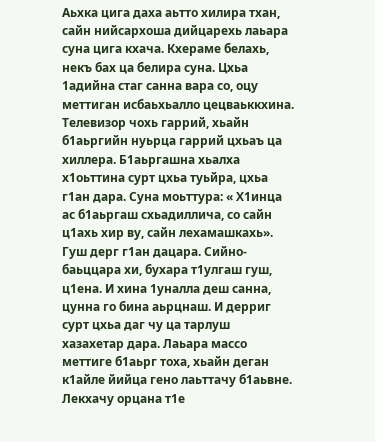Аьхка цига даха аьтто хилира тхан, сайн нийсархоша дийцарехь лаьара суна цига кхача. Кхераме белахь, некъ бах ца белира суна. Цхьа 1адийна стаг санна вара со, оцу меттиган исбаьхьалло цецваьккхина. Телевизор чохь гаррий, хьайн б1аьргийн нуьрца гаррий цхьаъ ца хиллера. Б1аьргашна хьалха х1оьттина сурт цхьа туьйра, цхьа г1ан дара. Суна моьттура: « Х1инца ас б1аьргаш схьадиллича, со сайн ц1ахь хир ву, сайн лехамашкахь». Гуш дерг г1ан дацара. Сийно-баьццара хи, бухара т1улгаш гуш, ц1ена. И хина 1уналла деш санна, цунна го бина аьрцнаш. И дерриг сурт цхьа даг чу ца тарлуш хазахетар дара. Лаьара массо меттиге б1аьрг тоха, хьайн деган к1айле йийца гено лаьттачу б1аьвне. Лекхачу орцана т1е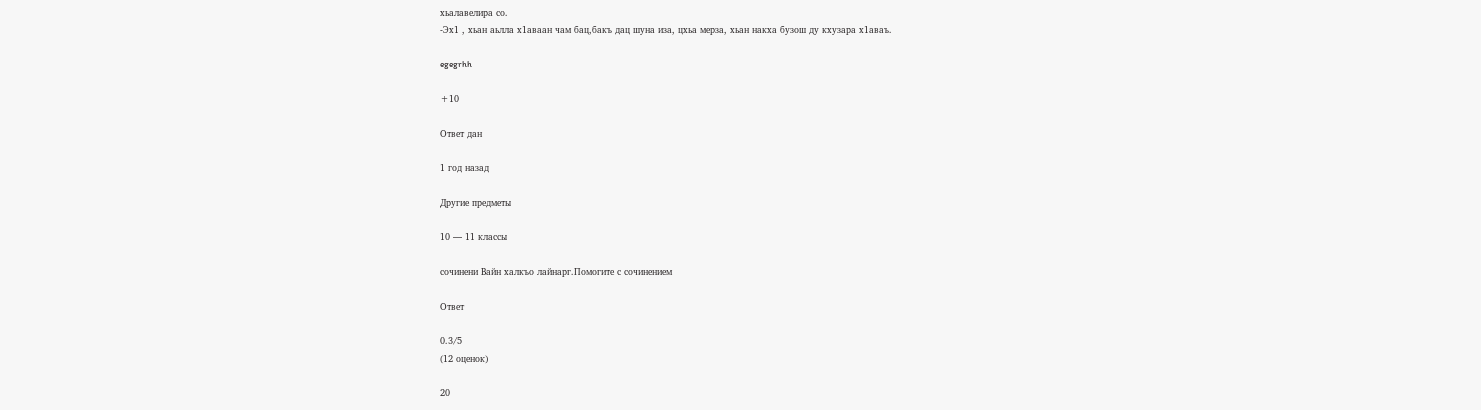хьалавелира со.
-Эх1 , хьан аьлла х1аваан чам бац,бакъ дац шуна иза, цхьа мерза, хьан накха бузош ду кхузара х1аваъ.

egegrhh

+10

Ответ дан

1 год назад

Другие предметы

10 — 11 классы

сочинени Вайн халкъо лайнарг.Помогите с сочинением

Ответ

0.3/5
(12 оценок)

20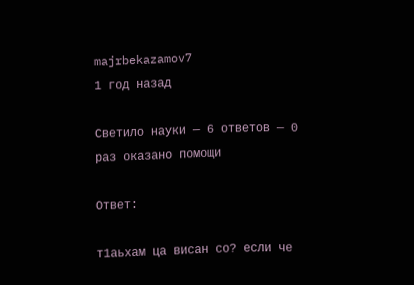majrbekazamov7
1 год назад

Светило науки — 6 ответов — 0 раз оказано помощи

Ответ:

т1аьхам ца висан со? если че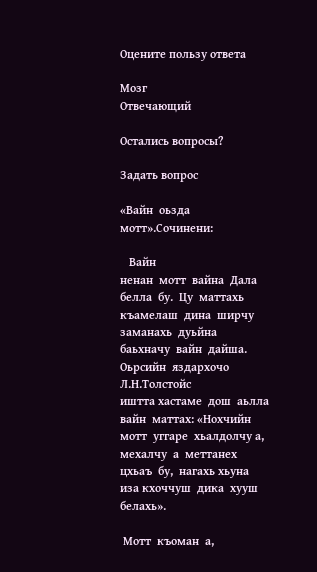Оцените пользу ответа

Мозг
Отвечающий

Остались вопросы?

Задать вопрос

«Вайн  оьзда  мотт».Сочинени:

   Вайн
ненан  мотт  вайна  Дала  белла  бу.  Цу  маттахь  къамелаш  дина  ширчу
заманахь  дуьйна  баьхначу  вайн  дайша.  Оьрсийн  яздархочо  Л.Н.Толстойс
иштта хастаме  дош  аьлла  вайн  маттах: «Нохчийн  мотт  уггаре  хьалдолчу а,
мехалчу  а  меттанех  цхьаъ  бу,  нагахь хьуна  иза кхоччуш  дика  хууш
белахь».

 Мотт  къоман  а,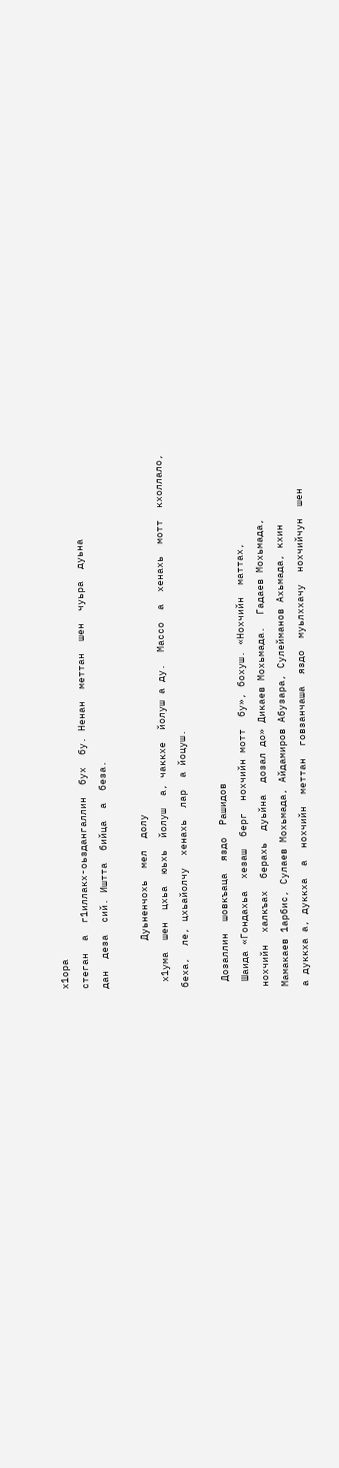х1ора
стеган  а  г1иллакх-оьздангаллин  бух  бу. Ненан  меттан  шен  чуьра  дуьна
дан  деза  сий. Иштта  бийца  а  беза.

        Дуьненчохь  мел  долу
 х1ума  шен  цхьа  юьхь  йолуш  а, чаккхе  йолуш а ду.  Массо  а  хенахь  мотт  кхоллало,
беха,  ле, цхьайолчу  хенахь  лар  а йоцуш.

 Дозаллин  шовкъаца  яздо  Рашидов
 Шаида «Гондахьа  хезаш  берг  нохчийн мотт  бу», бохуш. «Нохчийн  маттах,
нохчийн  халкъах  берахь  дуьйна  дозал до» Дикаев Мохьмада.  Гадаев Мохьмада,
Мамакаев 1арбис, Сулаев Мохьмада, Айдамиров Абузара, Сулейманов Ахьмада, кхин
а дуккха а, дуккха  а  нохчийн  меттан  говзанчаша  яздо  муьлххачу  нохчийчун  шен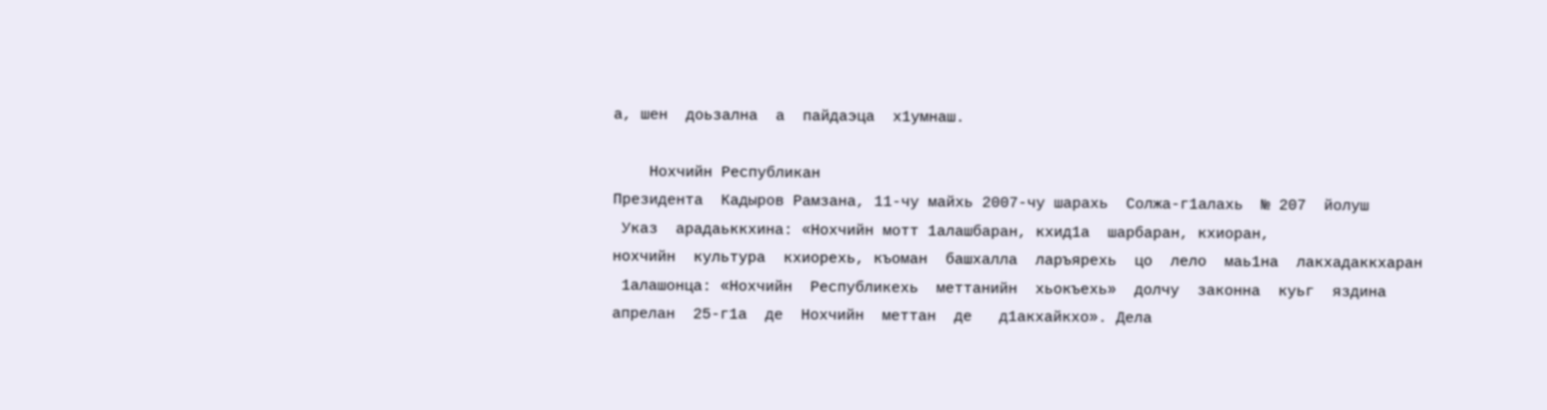а, шен  доьзална  а  пайдаэца  х1умнаш.

    Нохчийн Республикан
Президента  Кадыров Рамзана, 11-чу майхь 2007-чу шарахь  Солжа-г1алахь  № 207  йолуш
 Указ  арадаьккхина: «Нохчийн мотт 1алашбаран, кхид1а  шарбаран, кхиоран,
нохчийн  культура  кхиорехь, къоман  башхалла  ларъярехь  цо  лело  маь1на  лакхадаккхаран
 1алашонца: «Нохчийн  Республикехь  меттанийн  хьокъехь»  долчу  законна  куьг  яздина
апрелан  25-г1а  де  Нохчийн  меттан  де   д1акхайкхо». Дела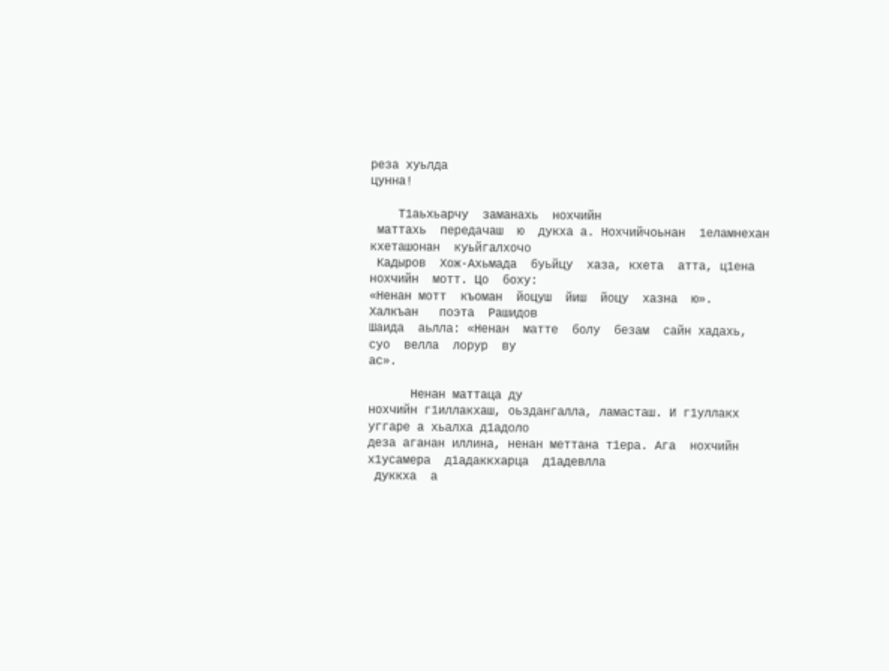реза хуьлда
цунна!

    Т1аьхьарчу  заманахь  нохчийн
 маттахь  передачаш  ю  дукха а. Нохчийчоьнан  1еламнехан  кхеташонан  куьйгалхочо
 Кадыров  Хож-Ахьмада  буьйцу  хаза, кхета  атта, ц1ена  нохчийн  мотт. Цо  боху:
«Ненан мотт  къоман  йоцуш  йиш  йоцу  хазна  ю».   Халкъан   поэта  Рашидов
Шаида  аьлла: «Ненан  матте  болу  безам  сайн хадахь,  суо  велла  лорур  ву
ас».

      Ненан маттаца ду
нохчийн г1иллакхаш, оьздангалла, ламасташ. И г1уллакх уггаре а хьалха д1адоло
деза аганан иллина, ненан меттана т1ера. Ага  нохчийн  х1усамера  д1адаккхарца  д1адевлла
 дуккха  а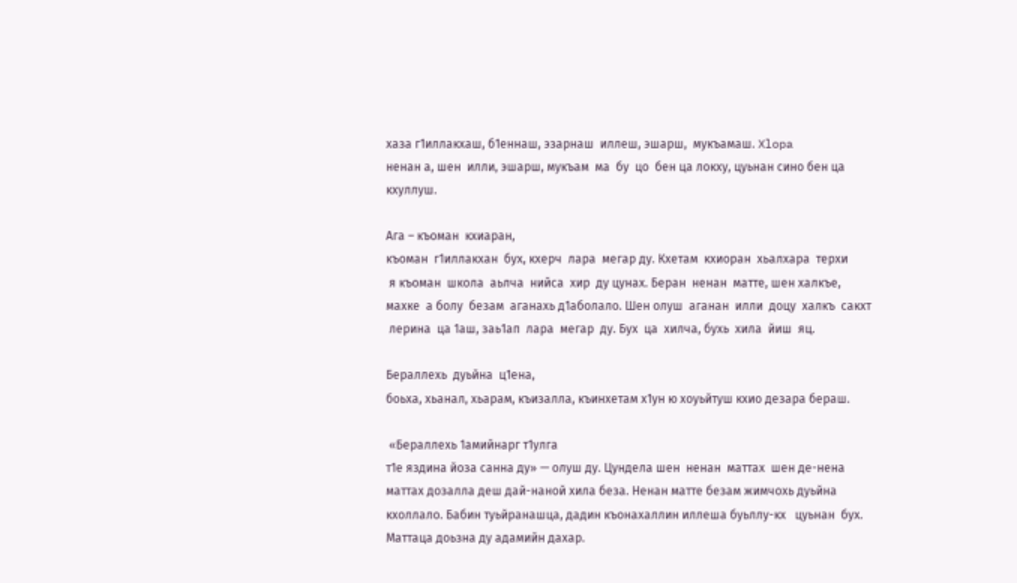хаза г1иллакхаш, б1еннаш, эзарнаш  иллеш, эшарш,  мукъамаш. Xlopa
ненан а, шен  илли, эшарш, мукъам  ма  бу  цо  бен ца локху, цуьнан сино бен ца
кхуллуш.

Ага – къоман  кхиаран,
къоман  г1иллакхан  бух, кхерч  лара  мегар ду. Кхетам  кхиоран  хьалхара  терхи
 я къоман  школа  аьлча  нийса  хир  ду цунах. Беран  ненан  матте, шен халкъе,
махке  а болу  безам  аганахь д1аболало. Шен олуш  аганан  илли  доцу  халкъ  сакхт
 лерина  ца 1аш, заь1ап  лара  мегар  ду. Бух  ца  хилча, бухь  хила  йиш  яц.

Бераллехь  дуьйна  ц1ена,
боьха, хьанал, хьарам, къизалла, къинхетам х1ун ю хоуьйтуш кхио дезара бераш.

 «Бераллехь 1амийнарг т1улга
т1е яздина йоза санна ду» — олуш ду. Цундела шен  ненан  маттах  шен де-нена
маттах дозалла деш дай-наной хила беза. Ненан матте безам жимчохь дуьйна
кхоллало. Бабин туьйранашца, дадин къонахаллин иллеша буьллу-кх   цуьнан  бух.
Маттаца доьзна ду адамийн дахар.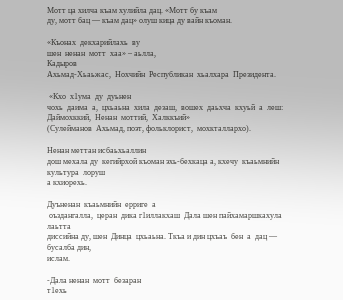Мотт ца хилча къам хулийла дац. «Мотт бу къам
ду, мотт бац — къам дац» олуш кица ду вайн къоман.

«Къонах  декхарийлахь  ву
шен  ненан  мотт  хаа» – аьлла,
Кадыров
Ахьмад-Хьаьжас,  Нохчийн  Республикан  хьалхара  Президента.

 «Кхо  х1ума  ду  дуьнен
чохь  даима  а,  цхьаьна  хила  дезаш,  вошех  даьхча  кхуьй  а  леш:
Даймохккий,  Ненан  моттий,  Халккъий»
(Сулейманов  Ахьмад, поэт, фольклорист,  мохкталлархо).

Ненан меттан исбаьхьаллин
дош мехала ду  кегийрхой къоман эхь-бехкаца а, кхечу  къаьмнийн культура  лоруш
а кхиорехь.

Дуъненан  къаьмнийн  ерриге  а
 оъздангалла,  церан  дика г1иллакхаш  Дала шен пайхамаршкахула  лаьтта
диссийна ду, шен  Динца  цхьаьна. Ткъа и дин цхъаъ  бен  а  дац — бусалба дин,
ислам.

-Дала ненан  мотт  безаран
т1ехь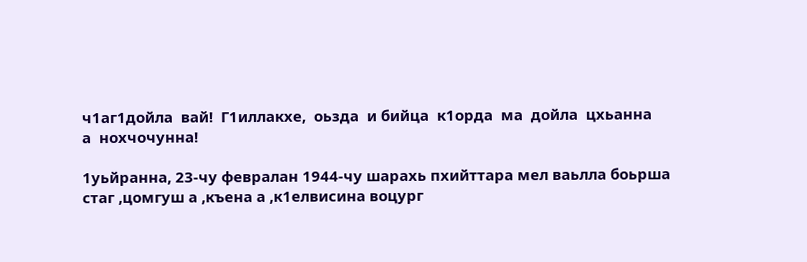ч1аг1дойла  вай!  Г1иллакхе,  оьзда  и бийца  к1орда  ма  дойла  цхьанна
а  нохчочунна!

1уьйранна, 23-чу февралан 1944-чу шарахь пхийттара мел ваьлла боьрша стаг ,цомгуш а ,къена а ,к1елвисина воцург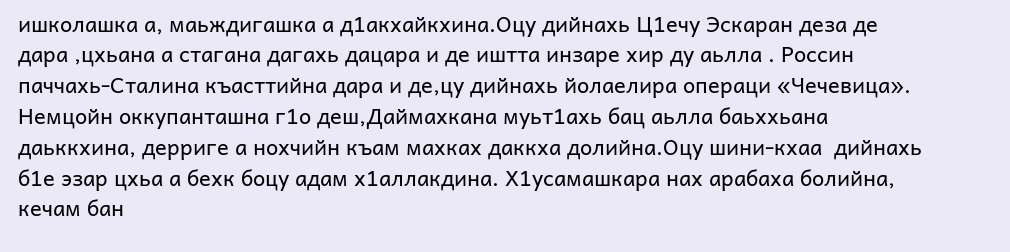ишколашка а, маьждигашка а д1акхайкхина.Оцу дийнахь Ц1ечу Эскаран деза де дара ,цхьана а стагана дагахь дацара и де иштта инзаре хир ду аьлла . Россин паччахь-Сталина къасттийна дара и де,цу дийнахь йолаелира операци «Чечевица». Немцойн оккупанташна г1о деш,Даймахкана муьт1ахь бац аьлла баьххьана даьккхина, дерриге а нохчийн къам махках даккха долийна.Оцу шини-кхаа  дийнахь б1е эзар цхьа а бехк боцу адам х1аллакдина. Х1усамашкара нах арабаха болийна, кечам бан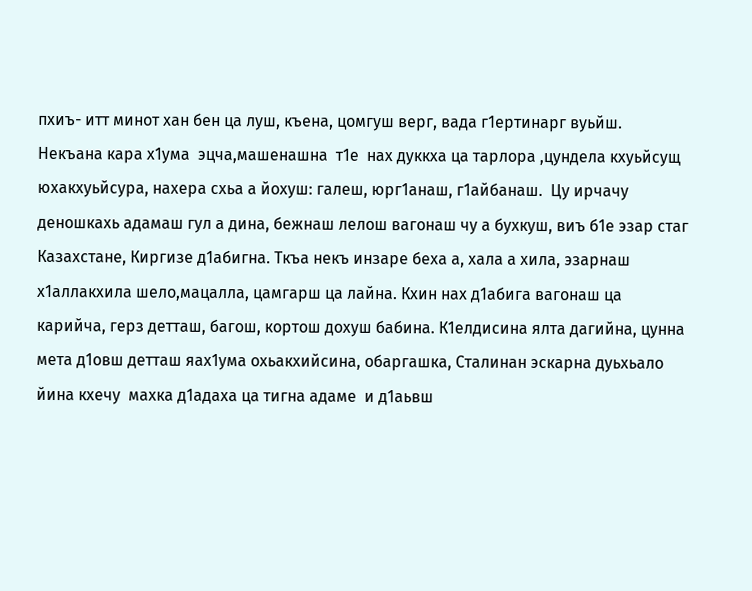пхиъ- итт минот хан бен ца луш, къена, цомгуш верг, вада г1ертинарг вуьйш. Некъана кара х1ума  эцча,машенашна  т1е  нах дуккха ца тарлора ,цундела кхуьйсущ юхакхуьйсура, нахера схьа а йохуш: галеш, юрг1анаш, г1айбанаш.  Цу ирчачу деношкахь адамаш гул а дина, бежнаш лелош вагонаш чу а бухкуш, виъ б1е эзар стаг  Казахстане, Киргизе д1абигна. Ткъа некъ инзаре беха а, хала а хила, эзарнаш х1аллакхила шело,мацалла, цамгарш ца лайна. Кхин нах д1абига вагонаш ца карийча, герз детташ, багош, кортош дохуш бабина. К1елдисина ялта дагийна, цунна мета д1овш детташ яах1ума охьакхийсина, обаргашка, Сталинан эскарна дуьхьало йина кхечу  махка д1адаха ца тигна адаме  и д1аьвш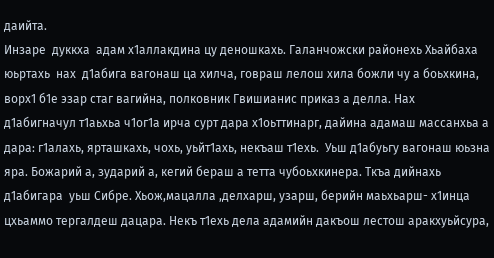даийта.                                                                                                                                                 Инзаре  дуккха  адам х1аллакдина цу деношкахь. Галанчожски районехь Хьайбаха  юьртахь  нах  д1абига вагонаш ца хилча, говраш лелош хила божли чу а боьхкина, ворх1 б1е эзар стаг вагийна, полковник Гвишианис приказ а делла. Нах  д1абигначул т1аьхьа ч1ог1а ирча сурт дара х1оьттинарг, дайина адамаш массанхьа а дара: г1алахь, ярташкахь, чохь, уьйт1ахь, некъаш т1ехь.  Уьш д1абуьгу вагонаш юьзна яра. Божарий а, зударий а, кегий бераш а тетта чубоьхкинера. Ткъа дийнахь д1абигара  уьш Сибре. Хьож,мацалла ,делхарш, узарш, берийн маьхьарш- х1инца цхьаммо тергалдеш дацара. Некъ т1ехь дела адамийн дакъош лестош аракхуьйсура,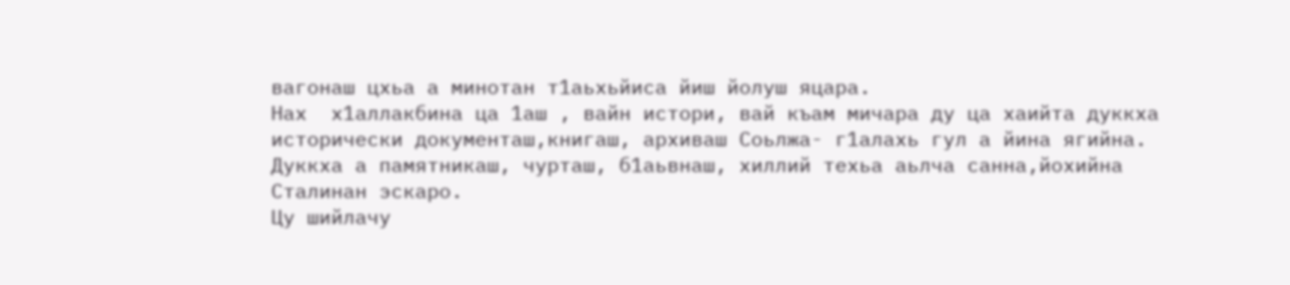вагонаш цхьа а минотан т1аьхьйиса йиш йолуш яцара.                                                                                                                                                     Нах  х1аллакбина ца 1аш , вайн истори, вай къам мичара ду ца хаийта дуккха исторически документаш,книгаш, архиваш Соьлжа- г1алахь гул а йина ягийна. Дуккха а памятникаш, чурташ, б1аьвнаш, хиллий техьа аьлча санна,йохийна Сталинан эскаро.                                                                                                                          Цу шийлачу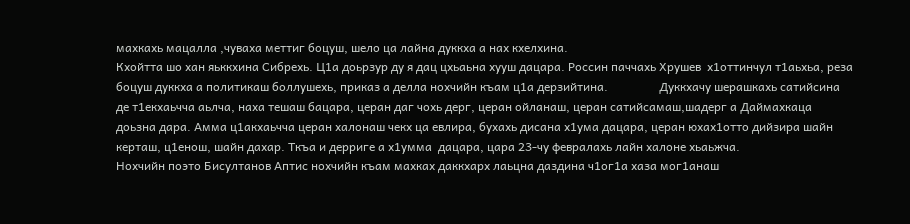махкахь мацалла ,чуваха меттиг боцуш, шело ца лайна дуккха а нах кхелхина.                                                                                                                                      Кхойтта шо хан яьккхина Сибрехь. Ц1а доьрзур ду я дац цхьаьна хууш дацара. Россин паччахь Хрушев  х1оттинчул т1аьхьа, реза боцуш дуккха а политикаш боллушехь, приказ а делла нохчийн къам ц1а дерзийтина.                 Дуккхачу шерашкахь сатийсина де т1екхаьчча аьлча, наха тешаш бацара, церан даг чохь дерг, церан ойланаш, церан сатийсамаш,шадерг а Даймахкаца доьзна дара. Амма ц1акхаьчча церан халонаш чекх ца евлира, бухахь дисана х1ума дацара, церан юхах1отто дийзира шайн керташ, ц1енош, шайн дахар. Ткъа и дерриге а х1умма  дацара, цара 23-чу февралахь лайн халоне хьаьжча.                                                                                                                  Нохчийн поэто Бисултанов Аптис нохчийн къам махках даккхарх лаьцна даздина ч1ог1а хаза мог1анаш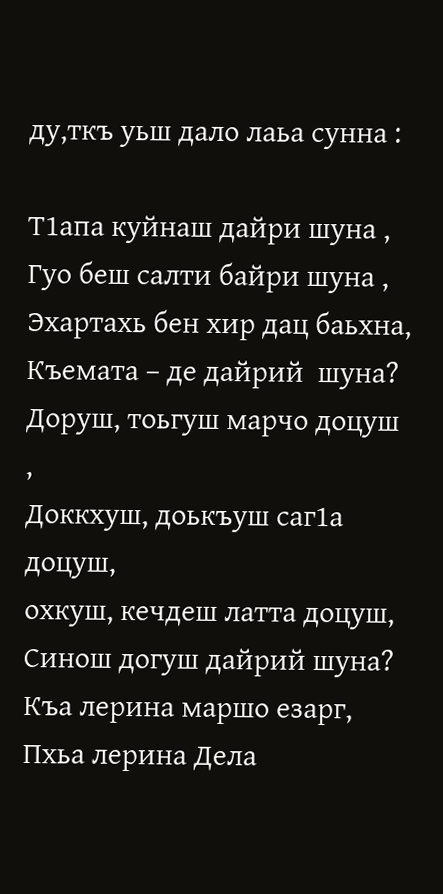ду,ткъ уьш дало лаьа сунна :

Т1апа куйнаш дайри шуна ,                                                                                                                                                 Гуо беш салти байри шуна ,                                                                                                Эхартахь бен хир дац баьхна,                                                                                            Къемата – де дайрий  шуна?                                                                                             Доруш, тоьгуш марчо доцуш  ,                                                                                                                                             Доккхуш, доькъуш саг1а доцуш,                                                                                                                                                                              охкуш, кечдеш латта доцуш,                                                                                                            Синош догуш дайрий шуна?                                                                                                                          Къа лерина маршо езарг,                                                                                                                                Пхьа лерина Дела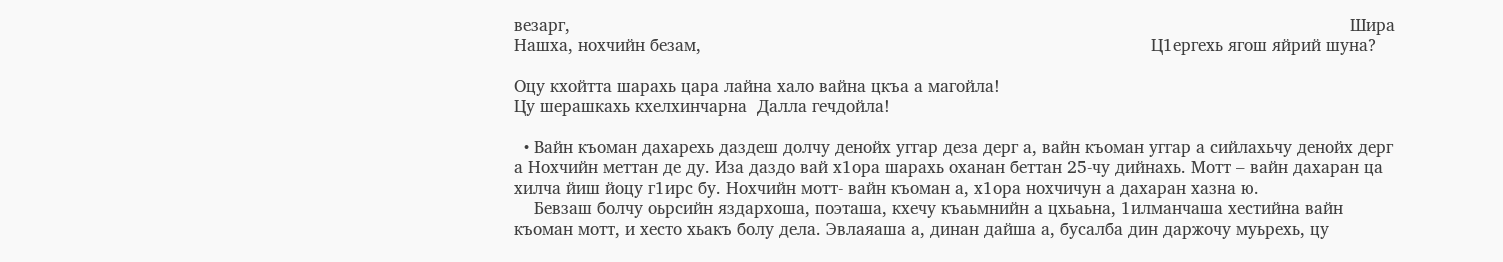везарг,                                                                                                                                                            Шира  Нашха, нохчийн безам,                                                                                          Ц1ергехь ягош яйрий шуна?

Оцу кхойтта шарахь цара лайна хало вайна цкъа а магойла!                                                                                                                                        Цу шерашкахь кхелхинчарна  Далла гечдойла!

  • Вайн къоман дахарехь даздеш долчу денойх уггар деза дерг а, вайн къоман уггар а сийлахьчу денойх дерг а Нохчийн меттан де ду. Иза даздо вай х1ора шарахь оханан беттан 25-чу дийнахь. Мотт – вайн дахаран ца хилча йиш йоцу г1ирс бу. Нохчийн мотт- вайн къоман а, х1ора нохчичун а дахаран хазна ю.
    Бевзаш болчу оьрсийн яздархоша, поэташа, кхечу къаьмнийн а цхьаьна, 1илманчаша хестийна вайн къоман мотт, и хесто хьакъ болу дела. Эвлаяаша а, динан дайша а, бусалба дин даржочу муьрехь, цу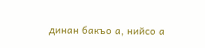динан бакъо а, нийсо а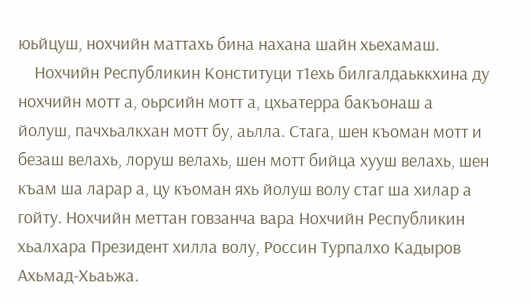юьйцуш, нохчийн маттахь бина нахана шайн хьехамаш.
    Нохчийн Республикин Конституци т1ехь билгалдаьккхина ду нохчийн мотт а, оьрсийн мотт а, цхьатерра бакъонаш а йолуш, пачхьалкхан мотт бу, аьлла. Стага, шен къоман мотт и безаш велахь, лоруш велахь, шен мотт бийца хууш велахь, шен къам ша ларар а, цу къоман яхь йолуш волу стаг ша хилар а гойту. Нохчийн меттан говзанча вара Нохчийн Республикин хьалхара Президент хилла волу, Россин Турпалхо Кадыров Ахьмад-Хьаьжа.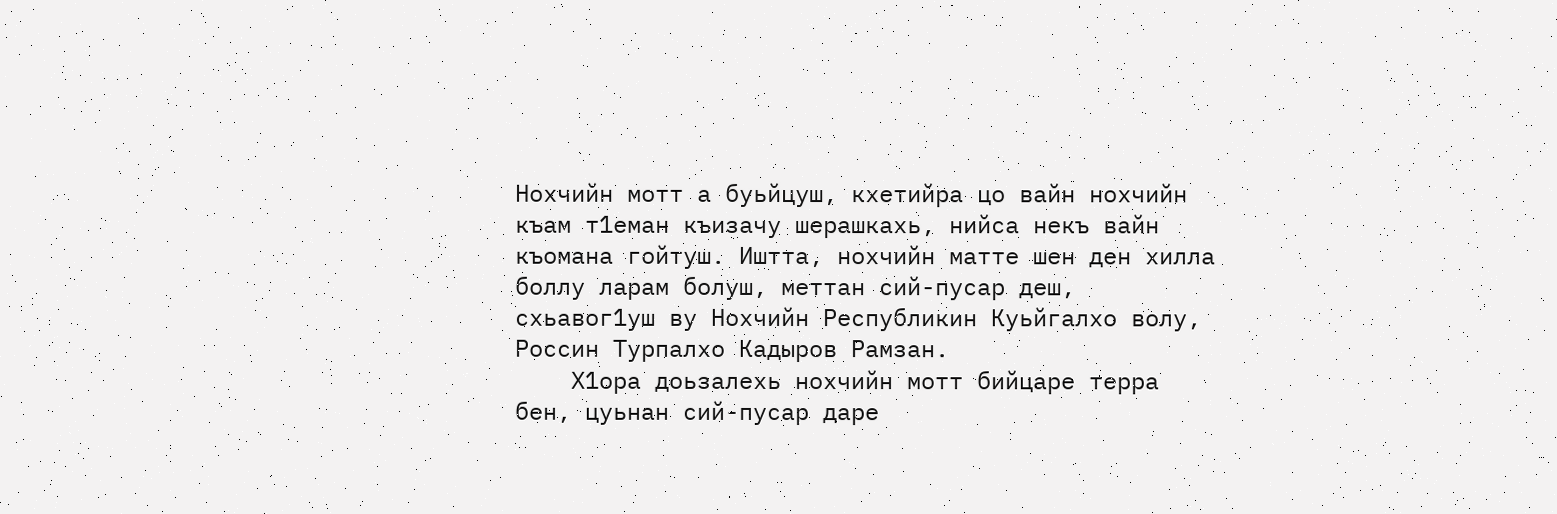Нохчийн мотт а буьйцуш, кхетийра цо вайн нохчийн къам т1еман къизачу шерашкахь, нийса некъ вайн къомана гойтуш. Иштта, нохчийн матте шен ден хилла боллу ларам болуш, меттан сий-пусар деш, схьавог1уш ву Нохчийн Республикин Куьйгалхо волу, Россин Турпалхо Кадыров Рамзан.
    Х1ора доьзалехь нохчийн мотт бийцаре терра бен, цуьнан сий-пусар даре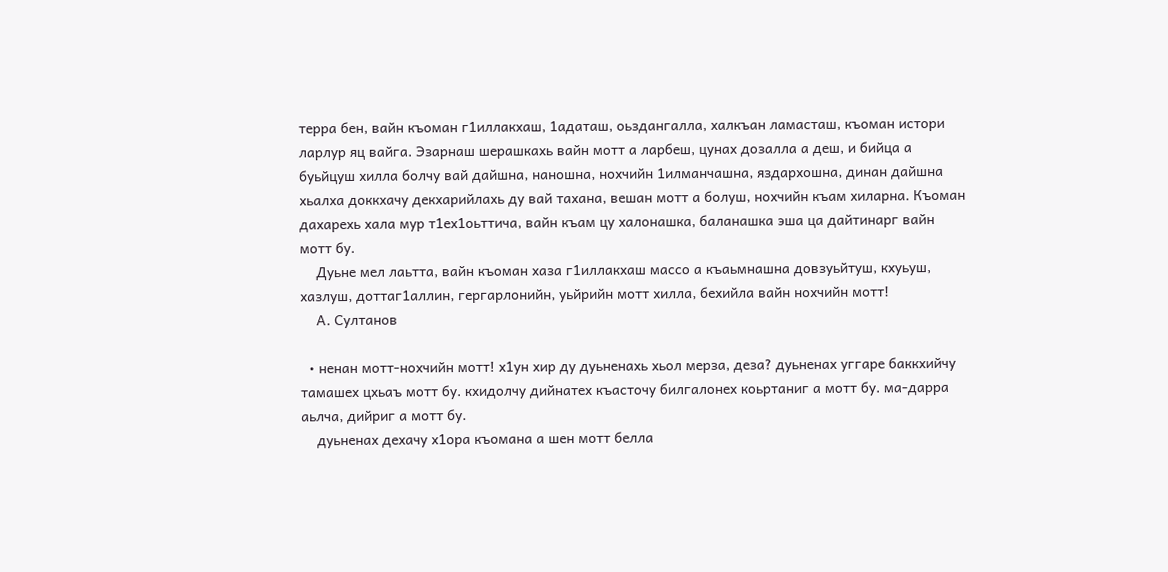терра бен, вайн къоман г1иллакхаш, 1адаташ, оьздангалла, халкъан ламасташ, къоман истори ларлур яц вайга. Эзарнаш шерашкахь вайн мотт а ларбеш, цунах дозалла а деш, и бийца а буьйцуш хилла болчу вай дайшна, наношна, нохчийн 1илманчашна, яздархошна, динан дайшна хьалха доккхачу декхарийлахь ду вай тахана, вешан мотт а болуш, нохчийн къам хиларна. Къоман дахарехь хала мур т1ех1оьттича, вайн къам цу халонашка, баланашка эша ца дайтинарг вайн мотт бу.
    Дуьне мел лаьтта, вайн къоман хаза г1иллакхаш массо а къаьмнашна довзуьйтуш, кхуьуш, хазлуш, доттаг1аллин, гергарлонийн, уьйрийн мотт хилла, бехийла вайн нохчийн мотт!
    А. Султанов

  • ненан мотт-нохчийн мотт! х1ун хир ду дуьненахь хьол мерза, деза? дуьненах уггаре баккхийчу тамашех цхьаъ мотт бу. кхидолчу дийнатех къасточу билгалонех коьртаниг а мотт бу. ма-дарра аьлча, дийриг а мотт бу.
    дуьненах дехачу х1ора къомана а шен мотт белла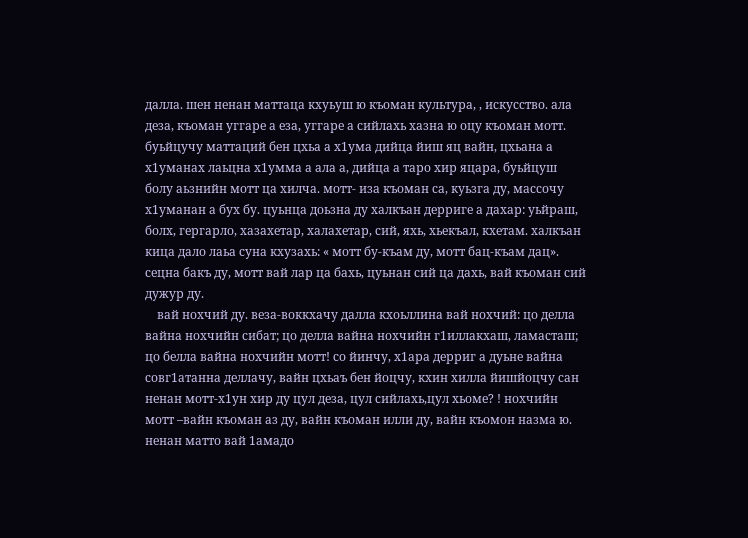далла. шен ненан маттаца кхуьуш ю къоман культура, , искусство. ала деза, къоман уггаре а еза, уггаре а сийлахь хазна ю оцу къоман мотт. буьйцучу маттаций бен цхьа а х1ума дийца йиш яц вайн, цхьана а х1уманах лаьцна х1умма а ала а, дийца а таро хир яцара, буьйцуш болу аьзнийн мотт ца хилча. мотт- иза къоман са, куьзга ду, массочу х1уманан а бух бу. цуьнца доьзна ду халкъан дерриге а дахар: уьйраш, болх, гергарло, хазахетар, халахетар, сий, яхь, хьекъал, кхетам. халкъан кица дало лаьа суна кхузахь: « мотт бу-къам ду, мотт бац-къам дац». сецна бакъ ду, мотт вай лар ца бахь, цуьнан сий ца дахь, вай къоман сий дужур ду.
    вай нохчий ду. веза-воккхачу далла кхоьллина вай нохчий: цо делла вайна нохчийн сибат; цо делла вайна нохчийн г1иллакхаш, ламасташ; цо белла вайна нохчийн мотт! со йинчу, х1ара дерриг а дуьне вайна совг1атанна деллачу, вайн цхьаъ бен йоцчу, кхин хилла йишйоцчу сан ненан мотт-х1ун хир ду цул деза, цул сийлахь,цул хьоме? ! нохчийн мотт –вайн къоман аз ду, вайн къоман илли ду, вайн къомон назма ю. ненан матто вай 1амадо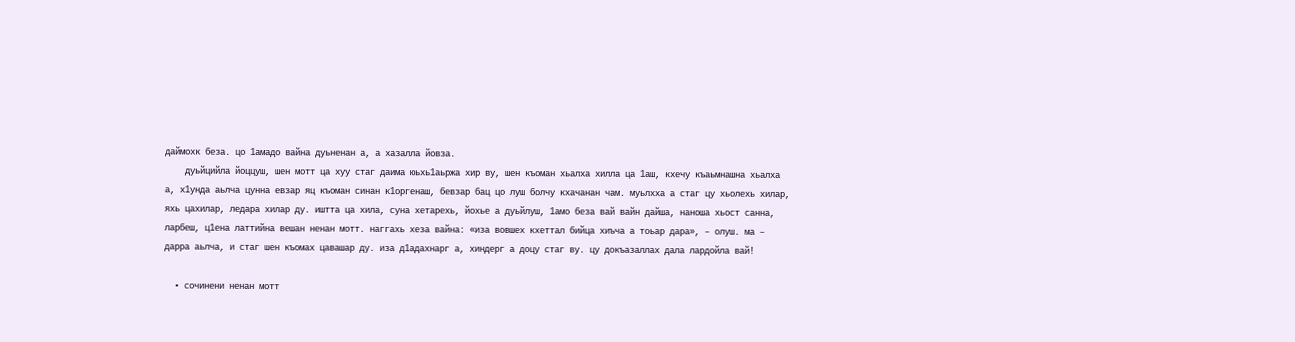даймохк беза. цо 1амадо вайна дуьненан а, а хазалла йовза.
    дуьйцийла йоццуш, шен мотт ца хуу стаг даима юьхь1аьржа хир ву, шен къоман хьалха хилла ца 1аш, кхечу къаьмнашна хьалха а, х1унда аьлча цунна евзар яц къоман синан к1оргенаш, бевзар бац цо луш болчу кхачанан чам. муьлхха а стаг цу хьолехь хилар, яхь цахилар, ледара хилар ду. иштта ца хила, суна хетарехь, йохье а дуьйлуш, 1амо беза вай вайн дайша, наноша хьост санна, ларбеш, ц1ена латтийна вешан ненан мотт. наггахь хеза вайна: «иза вовшех кхеттал бийца хиъча а тоьар дара», – олуш. ма – дарра аьлча, и стаг шен къомах цавашар ду. иза д1адахнарг а, хиндерг а доцу стаг ву. цу докъазаллах дала лардойла вай!

  • сочинени ненан мотт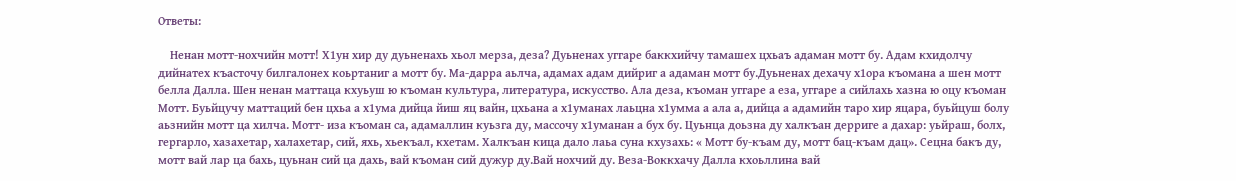Ответы:

    Ненан мотт-нохчийн мотт! Х1ун хир ду дуьненахь хьол мерза, деза? Дуьненах уггаре баккхийчу тамашех цхьаъ адаман мотт бу. Адам кхидолчу дийнатех къасточу билгалонех коьртаниг а мотт бу. Ма-дарра аьлча, адамах адам дийриг а адаман мотт бу.Дуьненах дехачу х1ора къомана а шен мотт белла Далла. Шен ненан маттаца кхуьуш ю къоман культура, литература, искусство. Ала деза, къоман уггаре а еза, уггаре а сийлахь хазна ю оцу къоман Мотт. Буьйцучу маттаций бен цхьа а х1ума дийца йиш яц вайн, цхьана а х1уманах лаьцна х1умма а ала а, дийца а адамийн таро хир яцара, буьйцуш болу аьзнийн мотт ца хилча. Мотт- иза къоман са, адамаллин куьзга ду, массочу х1уманан а бух бу. Цуьнца доьзна ду халкъан дерриге а дахар: уьйраш, болх, гергарло, хазахетар, халахетар, сий, яхь, хьекъал, кхетам. Халкъан кица дало лаьа суна кхузахь: « Мотт бу-къам ду, мотт бац-къам дац». Сецна бакъ ду, мотт вай лар ца бахь, цуьнан сий ца дахь, вай къоман сий дужур ду.Вай нохчий ду. Веза-Воккхачу Далла кхоьллина вай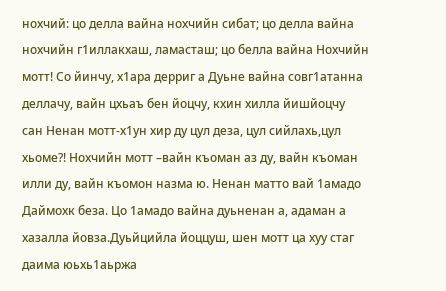нохчий: цо делла вайна нохчийн сибат; цо делла вайна нохчийн г1иллакхаш, ламасташ; цо белла вайна Нохчийн мотт! Со йинчу, х1ара дерриг а Дуьне вайна совг1атанна деллачу, вайн цхьаъ бен йоцчу, кхин хилла йишйоцчу  сан Ненан мотт-х1ун хир ду цул деза, цул сийлахь,цул хьоме?! Нохчийн мотт –вайн къоман аз ду, вайн къоман илли ду, вайн къомон назма ю. Ненан матто вай 1амадо Даймохк беза. Цо 1амадо вайна дуьненан а, адаман а хазалла йовза.Дуьйцийла йоццуш, шен мотт ца хуу стаг даима юьхь1аьржа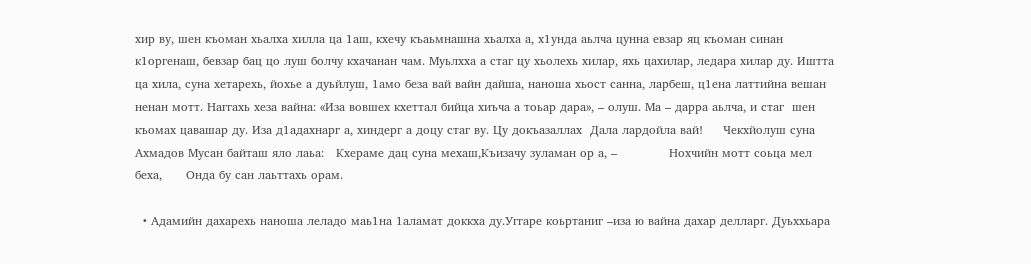хир ву, шен къоман хьалха хилла ца 1аш, кхечу къаьмнашна хьалха а, х1унда аьлча цунна евзар яц къоман синан к1оргенаш, бевзар бац цо луш болчу кхачанан чам. Муьлхха а стаг цу хьолехь хилар, яхь цахилар, ледара хилар ду. Иштта ца хила, суна хетарехь, йохье а дуьйлуш, 1амо беза вай вайн дайша, наноша хьост санна, ларбеш, ц1ена латтийна вешан ненан мотт. Наггахь хеза вайна: «Иза вовшех кхеттал бийца хиъча а тоьар дара», – олуш. Ма – дарра аьлча, и стаг  шен къомах цавашар ду. Иза д1адахнарг а, хиндерг а доцу стаг ву. Цу докъазаллах  Дала лардойла вай!     Чекхйолуш суна Ахмадов Мусан байташ яло лаьа:   Кхераме дац суна мехаш,Къизачу зуламан ор а, –             Нохчийн мотт соьца мел беха,      Онда бу сан лаьттахь орам.

  • Адамийн дахарехь наноша леладо маь1на 1аламат доккха ду.Уггаре коьртаниг –иза ю вайна дахар делларг. Дуьххьара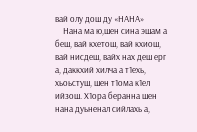вай олу дош ду «НАНА»
    Нана ма ю,шен сина эшам а беш, вай кхетош, вай кхиош, вай нисдеш, вайх нах деш ерг а, даккхий хилча а т1ехь, хьоьстуш, шен т1ома к1ел ийзош. Х1ора беранна шен нана дуьненал сийлахь а,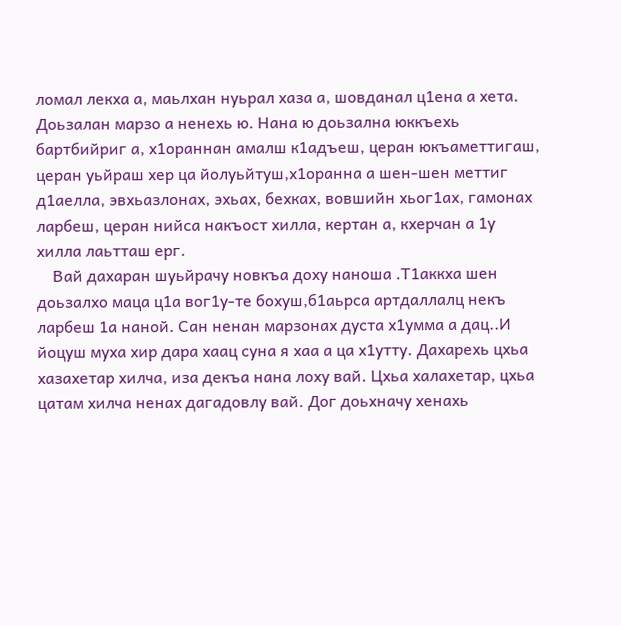ломал лекха а, маьлхан нуьрал хаза а, шовданал ц1ена а хета. Доьзалан марзо а ненехь ю. Нана ю доьзална юккъехь бартбийриг а, х1ораннан амалш к1адъеш, церан юкъаметтигаш, церан уьйраш хер ца йолуьйтуш,х1оранна а шен-шен меттиг д1аелла, эвхьазлонах, эхьах, бехках, вовшийн хьог1ах, гамонах ларбеш, церан нийса накъост хилла, кертан а, кхерчан а 1у хилла лаьтташ ерг.
    Вай дахаран шуьйрачу новкъа доху наноша .Т1аккха шен доьзалхо маца ц1а вог1у-те бохуш,б1аьрса артдаллалц некъ ларбеш 1а наной. Сан ненан марзонах дуста х1умма а дац..И йоцуш муха хир дара хаац суна я хаа а ца х1утту. Дахарехь цхьа хазахетар хилча, иза декъа нана лоху вай. Цхьа халахетар, цхьа цатам хилча ненах дагадовлу вай. Дог доьхначу хенахь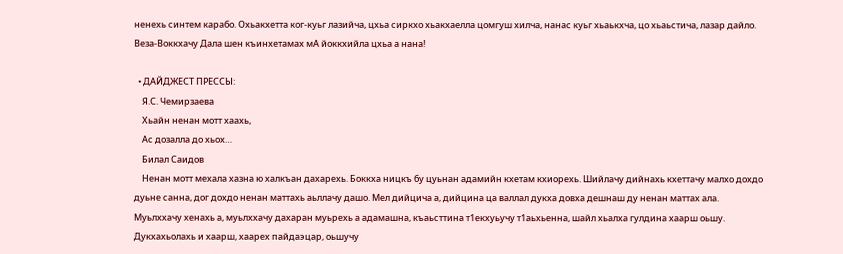ненехь синтем карабо. Охьакхетта ког-куьг лазийча, цхьа сиркхо хьакхаелла цомгуш хилча, нанас куьг хьаькхча, цо хьаьстича, лазар дайло. Веза-Воккхачу Дала шен къинхетамах мА йоккхийла цхьа а нана!

  • ДАЙДЖЕСТ ПРЕССЫ:
    Я.С. Чемирзаева
    Хьайн ненан мотт хаахь,
    Ас дозалла до хьох…
    Билал Саидов
    Ненан мотт мехала хазна ю халкъан дахарехь. Боккха ницкъ бу цуьнан адамийн кхетам кхиорехь. Шийлачу дийнахь кхеттачу малхо дохдо дуьне санна, дог дохдо ненан маттахь аьллачу дашо. Мел дийцича а, дийцина ца валлал дукха довха дешнаш ду ненан маттах ала. Муьлххачу хенахь а, муьлххачу дахаран муьрехь а адамашна, къаьсттина т1екхуьучу т1аьхьенна, шайл хьалха гулдина хаарш оьшу. Дукхахьолахь и хаарш, хаарех пайдаэцар, оьшучу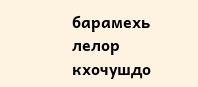барамехь лелор кхочушдо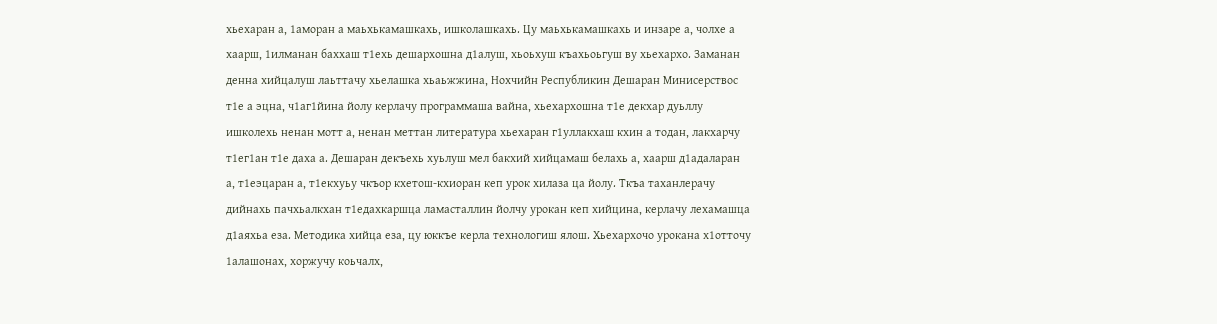хьехаран а, 1аморан а маьхькамашкахь, ишколашкахь. Цу маьхькамашкахь и инзаре а, чолхе а хаарш, 1илманан баххаш т1ехь дешархошна д1алуш, хьоьхуш къахьоьгуш ву хьехархо. Заманан денна хийцалуш лаьттачу хьелашка хьаьжжина, Нохчийн Республикин Дешаран Минисерствос т1е а эцна, ч1аг1йина йолу керлачу программаша вайна, хьехархошна т1е декхар дуьллу ишколехь ненан мотт а, ненан меттан литература хьехаран г1уллакхаш кхин а тодан, лакхарчу т1ег1ан т1е даха а. Дешаран декъехь хуьлуш мел бакхий хийцамаш белахь а, хаарш д1адаларан а, т1еэцаран а, т1екхуьу чкъор кхетош-кхиоран кеп урок хилаза ца йолу. Ткъа таханлерачу дийнахь пачхьалкхан т1едахкаршца ламасталлин йолчу урокан кеп хийцина, керлачу лехамашца д1аяхьа еза. Методика хийца еза, цу юккъе керла технологиш ялош. Хьехархочо урокана х1отточу 1алашонах, хоржучу коьчалх,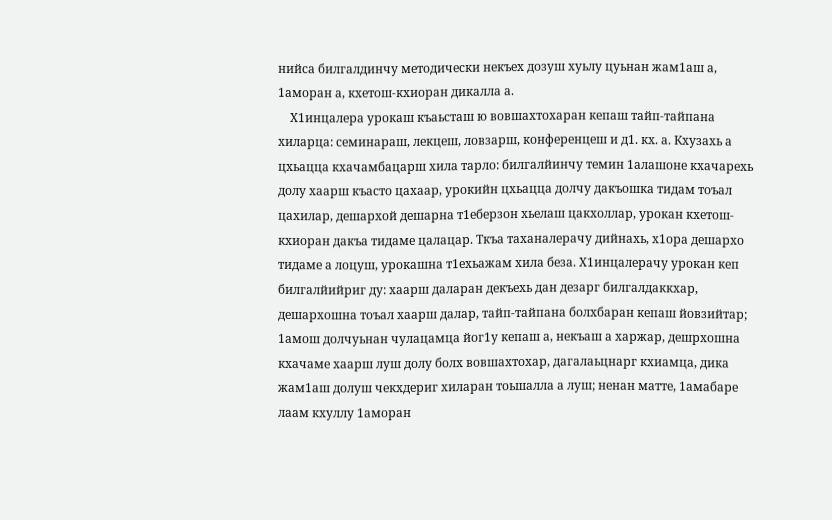нийса билгалдинчу методически некъех дозуш хуьлу цуьнан жам1аш а, 1аморан а, кхетош-кхиоран дикалла а.
    Х1инцалера урокаш къаьсташ ю вовшахтохаран кепаш тайп-тайпана хиларца: семинараш, лекцеш, ловзарш, конференцеш и д1. кх. а. Кхузахь а цхьацца кхачамбацарш хила тарло: билгалйинчу темин 1алашоне кхачарехь долу хаарш къасто цахаар, урокийн цхьацца долчу дакъошка тидам тоъал цахилар, дешархой дешарна т1еберзон хьелаш цакхоллар, урокан кхетош-кхиоран дакъа тидаме цалацар. Ткъа таханалерачу дийнахь, х1ора дешархо тидаме а лоцуш, урокашна т1ехьажам хила беза. Х1инцалерачу урокан кеп билгалйийриг ду: хаарш даларан декъехь дан дезарг билгалдаккхар, дешархошна тоъал хаарш далар, тайп-тайпана болхбаран кепаш йовзийтар; 1амош долчуьнан чулацамца йог1у кепаш а, некъаш а харжар, дешрхошна кхачаме хаарш луш долу болх вовшахтохар, дагалаьцнарг кхиамца, дика жам1аш долуш чекхдериг хиларан тоьшалла а луш; ненан матте, 1амабаре лаам кхуллу 1аморан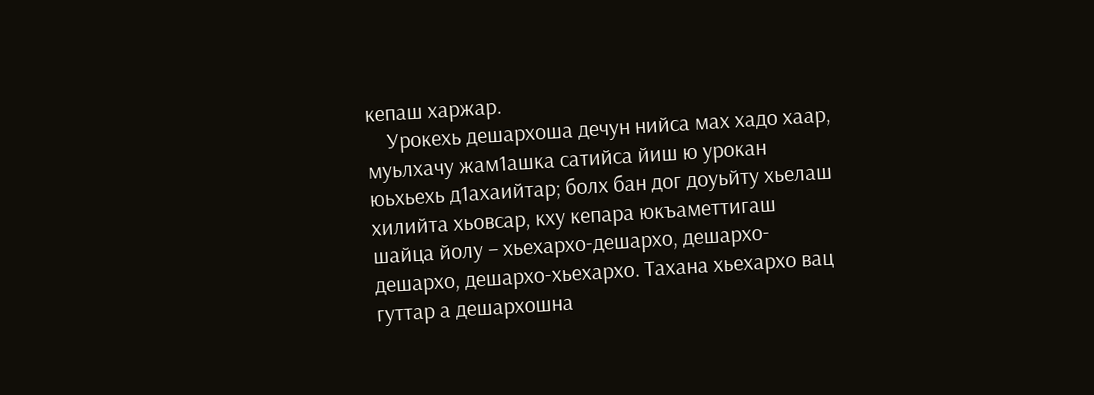кепаш харжар.
    Урокехь дешархоша дечун нийса мах хадо хаар, муьлхачу жам1ашка сатийса йиш ю урокан юьхьехь д1ахаийтар; болх бан дог доуьйту хьелаш хилийта хьовсар, кху кепара юкъаметтигаш шайца йолу – хьехархо-дешархо, дешархо-дешархо, дешархо-хьехархо. Тахана хьехархо вац гуттар а дешархошна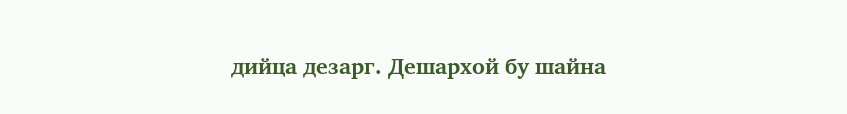дийца дезарг. Дешархой бу шайна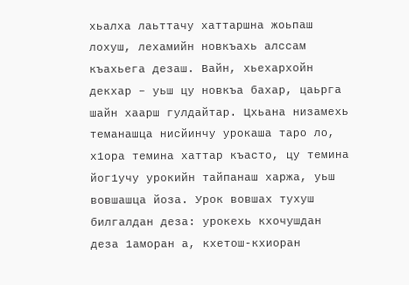хьалха лаьттачу хаттаршна жоьпаш лохуш, лехамийн новкъахь алссам къахьега дезаш. Вайн, хьехархойн декхар – уьш цу новкъа бахар, цаьрга шайн хаарш гулдайтар. Цхьана низамехь теманашца нисйинчу урокаша таро ло, х1ора темина хаттар къасто, цу темина йог1учу урокийн тайпанаш харжа, уьш вовшашца йоза. Урок вовшах тухуш билгалдан деза: урокехь кхочушдан деза 1аморан а, кхетош-кхиоран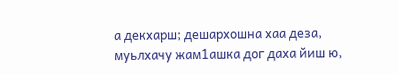а декхарш; дешархошна хаа деза, муьлхачу жам1ашка дог даха йиш ю,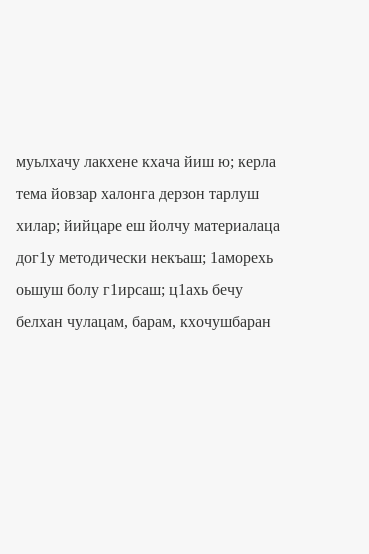муьлхачу лакхене кхача йиш ю; керла тема йовзар халонга дерзон тарлуш хилар; йийцаре еш йолчу материалаца дог1у методически некъаш; 1аморехь оьшуш болу г1ирсаш; ц1ахь бечу белхан чулацам, барам, кхочушбаран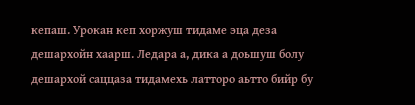кепаш. Урокан кеп хоржуш тидаме эца деза дешархойн хаарш. Ледара а, дика а доьшуш болу дешархой саццаза тидамехь латторо аьтто бийр бу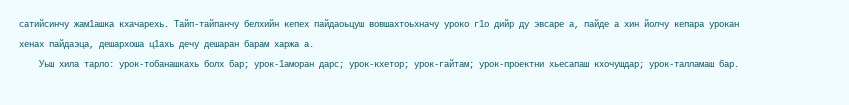сатийсинчу жам1ашка кхачарехь. Тайп-тайпанчу белхийн кепех пайдаоьцуш вовшахтоьхначу уроко г1о дийр ду эвсаре а, пайде а хин йолчу кепара урокан хенах пайдаэца, дешархоша ц1ахь дечу дешаран барам харжа а.
    Уьш хила тарло: урок-тобанашкахь болх бар; урок-1аморан дарс; урок-кхетор; урок-гайтам; урок-проектни хьесапаш кхочушдар; урок-талламаш бар.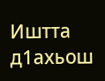Иштта д1ахьош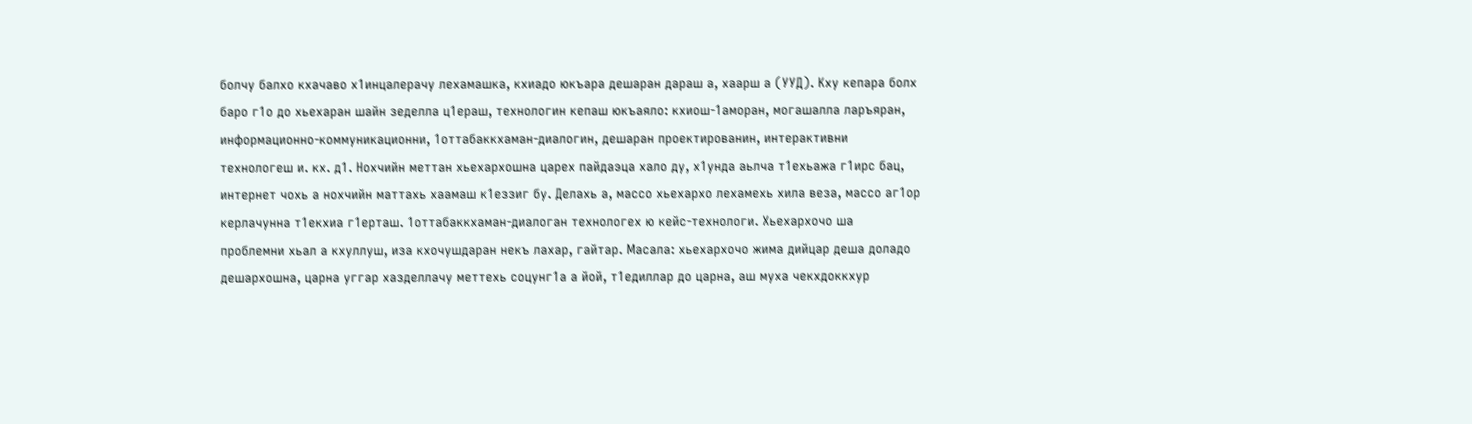болчу балхо кхачаво х1инцалерачу лехамашка, кхиадо юкъара дешаран дараш а, хаарш а (УУД). Кху кепара болх баро г1о до хьехаран шайн зеделла ц1ераш, технологин кепаш юкъаяло: кхиош-1аморан, могашалла ларъяран, информационно-коммуникационни, 1оттабаккхаман-диалогин, дешаран проектированин, интерактивни технологеш и. кх. д1. Нохчийн меттан хьехархошна царех пайдаэца хало ду, х1унда аьлча т1ехьажа г1ирс бац, интернет чохь а нохчийн маттахь хаамаш к1еззиг бу. Делахь а, массо хьехархо лехамехь хила веза, массо аг1ор керлачунна т1екхиа г1ерташ. 1оттабаккхаман-диалоган технологех ю кейс-технологи. Хьехархочо ша проблемни хьал а кхуллуш, иза кхочушдаран некъ лахар, гайтар. Масала: хьехархочо жима дийцар деша доладо дешархошна, царна уггар хазделлачу меттехь соцунг1а а йой, т1едиллар до царна, аш муха чекхдоккхур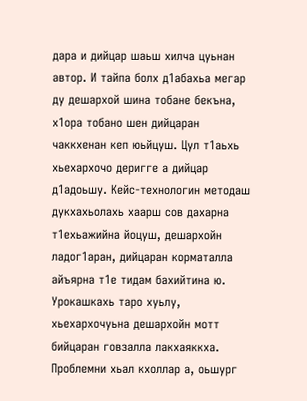дара и дийцар шаьш хилча цуьнан автор. И тайпа болх д1абахьа мегар ду дешархой шина тобане бекъна, х1ора тобано шен дийцаран чаккхенан кеп юьйцуш. Цул т1аьхь хьехархочо деригге а дийцар д1адоьшу. Кейс-технологин методаш дукхахьолахь хаарш сов дахарна т1ехьажийна йоцуш, дешархойн ладог1аран, дийцаран корматалла айъярна т1е тидам бахийтина ю. Урокашкахь таро хуьлу, хьехархочуьна дешархойн мотт бийцаран говзалла лакхаяккха. Проблемни хьал кхоллар а, оьшург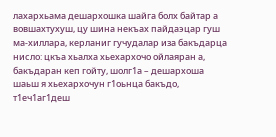лахархьама дешархошка шайга болх байтар а вовшахтухуш, цу шина некъах пайдаэцар гуш ма-хиллара, керланиг гучудалар иза бакъдарца нисло: цкъа хьалха хьехархочо ойлаяран а, бакъдаран кеп гойту, шолг1а – дешархоша шаьш я хьехархочун г1оьнца бакъдо, т1еч1аг1деш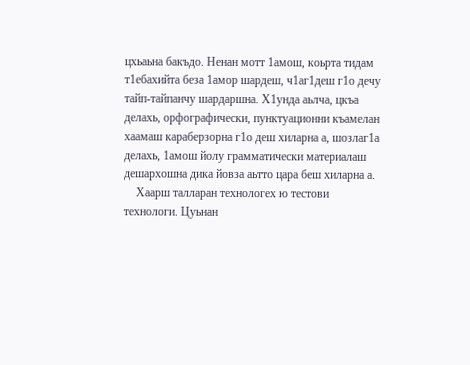цхьаьна бакъдо. Ненан мотт 1амош, коьрта тидам т1ебахийта беза 1амор шардеш, ч1аг1деш г1о дечу тайп-тайпанчу шардаршна. Х1унда аьлча, цкъа делахь, орфографически, пунктуационни къамелан хаамаш караберзорна г1о деш хиларна а, шозлаг1а делахь, 1амош йолу грамматически материалаш дешархошна дика йовза аьтто цара беш хиларна а.
    Хаарш талларан технологех ю тестови технологи. Цуьнан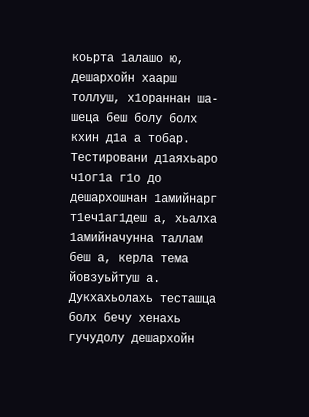коьрта 1алашо ю, дешархойн хаарш толлуш, х1ораннан ша-шеца беш болу болх кхин д1а а тобар. Тестировани д1аяхьаро ч1ог1а г1о до дешархошнан 1амийнарг т1еч1аг1деш а, хьалха 1амийначунна таллам беш а, керла тема йовзуьйтуш а. Дукхахьолахь тесташца болх бечу хенахь гучудолу дешархойн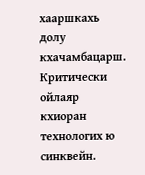хааршкахь долу кхачамбацарш. Критически ойлаяр кхиоран технологих ю синквейн.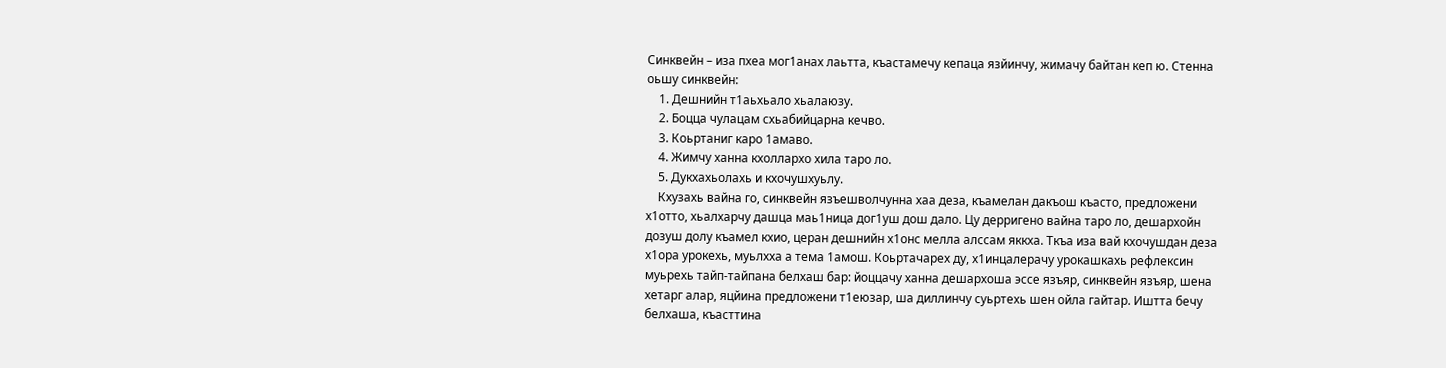Синквейн – иза пхеа мог1анах лаьтта, къастамечу кепаца язйинчу, жимачу байтан кеп ю. Стенна оьшу синквейн:
    1. Дешнийн т1аьхьало хьалаюзу.
    2. Боцца чулацам схьабийцарна кечво.
    3. Коьртаниг каро 1амаво.
    4. Жимчу ханна кхоллархо хила таро ло.
    5. Дукхахьолахь и кхочушхуьлу.
    Кхузахь вайна го, синквейн язъешволчунна хаа деза, къамелан дакъош къасто, предложени х1отто, хьалхарчу дашца маь1ница дог1уш дош дало. Цу дерригено вайна таро ло, дешархойн дозуш долу къамел кхио, церан дешнийн х1онс мелла алссам яккха. Ткъа иза вай кхочушдан деза х1ора урокехь, муьлхха а тема 1амош. Коьртачарех ду, х1инцалерачу урокашкахь рефлексин муьрехь тайп-тайпана белхаш бар: йоццачу ханна дешархоша эссе язъяр, синквейн язъяр, шена хетарг алар, яцйина предложени т1еюзар, ша диллинчу суьртехь шен ойла гайтар. Иштта бечу белхаша, къасттина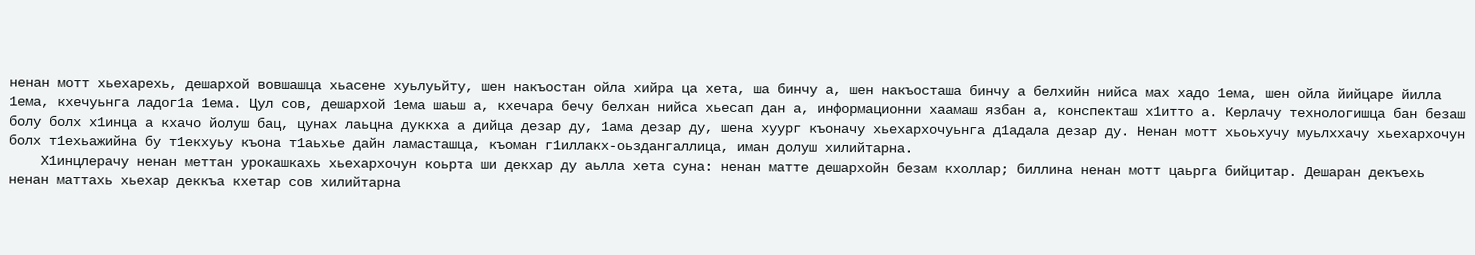ненан мотт хьехарехь, дешархой вовшашца хьасене хуьлуьйту, шен накъостан ойла хийра ца хета, ша бинчу а, шен накъосташа бинчу а белхийн нийса мах хадо 1ема, шен ойла йийцаре йилла 1ема, кхечуьнга ладог1а 1ема. Цул сов, дешархой 1ема шаьш а, кхечара бечу белхан нийса хьесап дан а, информационни хаамаш язбан а, конспекташ х1итто а. Керлачу технологишца бан безаш болу болх х1инца а кхачо йолуш бац, цунах лаьцна дуккха а дийца дезар ду, 1ама дезар ду, шена хуург къоначу хьехархочуьнга д1адала дезар ду. Ненан мотт хьоьхучу муьлххачу хьехархочун болх т1ехьажийна бу т1екхуьу къона т1аьхье дайн ламасташца, къоман г1иллакх-оьздангаллица, иман долуш хилийтарна.
    Х1инцлерачу ненан меттан урокашкахь хьехархочун коьрта ши декхар ду аьлла хета суна: ненан матте дешархойн безам кхоллар; биллина ненан мотт цаьрга бийцитар. Дешаран декъехь ненан маттахь хьехар деккъа кхетар сов хилийтарна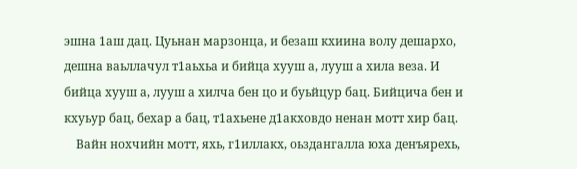эшна 1аш дац. Цуьнан марзонца, и безаш кхиина волу дешархо, дешна ваьллачул т1аьхьа и бийца хууш а, лууш а хила веза. И бийца хууш а, лууш а хилча бен цо и буьйцур бац. Бийцича бен и кхуьур бац, бехар а бац, т1ахьене д1акховдо ненан мотт хир бац.
    Вайн нохчийн мотт, яхь, г1иллакх, оьздангалла юха денъярехь,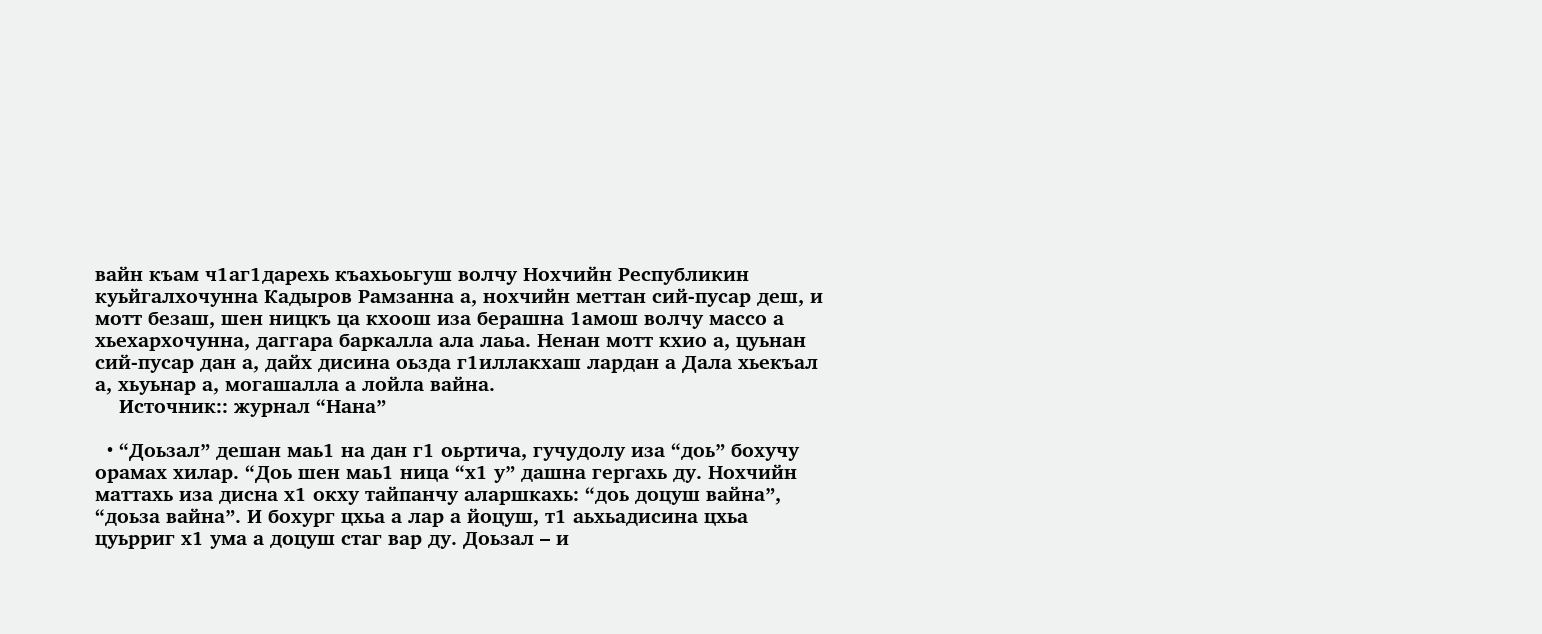вайн къам ч1аг1дарехь къахьоьгуш волчу Нохчийн Республикин куьйгалхочунна Кадыров Рамзанна а, нохчийн меттан сий-пусар деш, и мотт безаш, шен ницкъ ца кхоош иза берашна 1амош волчу массо а хьехархочунна, даггара баркалла ала лаьа. Ненан мотт кхио а, цуьнан сий-пусар дан а, дайх дисина оьзда г1иллакхаш лардан а Дала хьекъал а, хьуьнар а, могашалла а лойла вайна.
    Источник:: журнал “Нана”

  • “Доьзал” дешан маь1 на дан г1 оьртича, гучудолу иза “доь” бохучу орамах хилар. “Доь шен маь1 ница “х1 у” дашна гергахь ду. Нохчийн маттахь иза дисна х1 окху тайпанчу аларшкахь: “доь доцуш вайна”, “доьза вайна”. И бохург цхьа а лар а йоцуш, т1 аьхьадисина цхьа цуьрриг х1 ума а доцуш стаг вар ду. Доьзал – и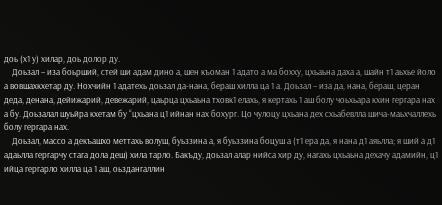доь (х1 у) хилар, доь долор ду.
    Доьзал – иза боьрший, стей ши адам дино а, шен къоман 1 адато а ма бохху, цхьаьна даха а, шайн т1 аьхье йоло а вовшахкхетар ду. Нохчийн 1 адатехь доьзал да-нана, бераш хилла ца 1 а. Доьзал – иза да, нана, бераш, церан деда, денана, дейижарий, девежарий, цаьрца цхьаьна тховк1 елахь, я кертахь 1 аш болу чоьхьара кхин гергара нах а бу. Доьзалал шуьйра кхетам бу “цхьана ц1 ийнан нах бохург. Цо чулоцу цхьана дех схьабевлла шича-маьхчаллехь болу гергара нах.
    Доьзал, массо а декъашхо меттахь волуш, буьззина а, я буьззина боцуш а (т1 ера да, я нана д1 аяьлла; я ший а д1 адаьлла гергарчу стага дола деш) хила тарло. Бакъду, доьзал алар нийса хир ду, нагахь цхьаьна дехачу адамийн, ц1 ийца гергарло хилла ца 1 аш, оьздангаллин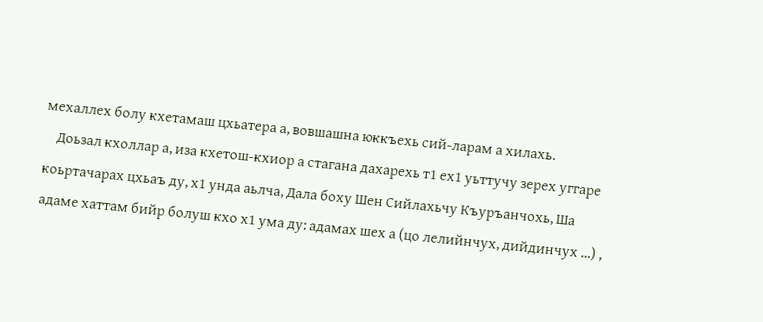мехаллех болу кхетамаш цхьатера а, вовшашна юккъехь сий-ларам а хилахь.
    Доьзал кхоллар а, иза кхетош-кхиор а стагана дахарехь т1 ех1 уьттучу зерех уггаре коьртачарах цхьаъ ду, х1 унда аьлча, Дала боху Шен Сийлахьчу Къуръанчохь, Ша адаме хаттам бийр болуш кхо х1 ума ду: адамах шех а (цо лелийнчух, дийдинчух …) ,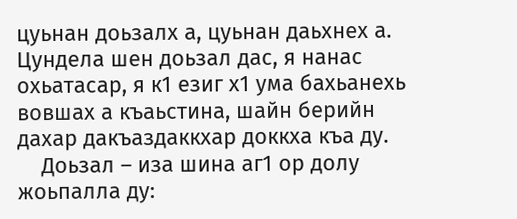цуьнан доьзалх а, цуьнан даьхнех а. Цундела шен доьзал дас, я нанас охьатасар, я к1 езиг х1 ума бахьанехь вовшах а къаьстина, шайн берийн дахар дакъаздаккхар доккха къа ду.
    Доьзал – иза шина аг1 ор долу жоьпалла ду: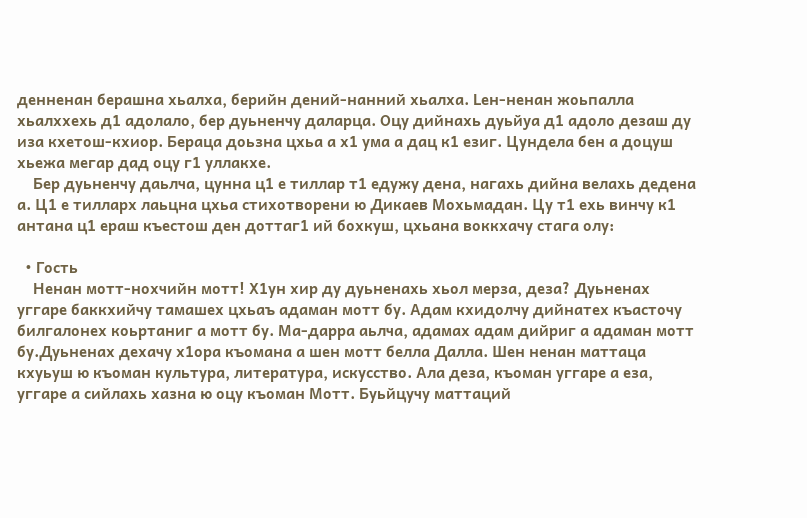денненан берашна хьалха, берийн дений-нанний хьалха. Lен-ненан жоьпалла хьалххехь д1 адолало, бер дуьненчу даларца. Оцу дийнахь дуьйyа д1 адоло дезаш ду иза кхетош-кхиор. Бераца доьзна цхьа а х1 ума а дац к1 езиг. Цундела бен а доцуш хьежа мегар дад оцу г1 уллакхе.
    Бер дуьненчу даьлча, цунна ц1 е тиллар т1 едужу дена, нагахь дийна велахь дедена а. Ц1 е тилларх лаьцна цхьа стихотворени ю Дикаев Мохьмадан. Цу т1 ехь винчу к1 антана ц1 ераш къестош ден доттаг1 ий бохкуш, цхьана воккхачу стага олу:

  • Гость
    Ненан мотт-нохчийн мотт! Х1ун хир ду дуьненахь хьол мерза, деза? Дуьненах уггаре баккхийчу тамашех цхьаъ адаман мотт бу. Адам кхидолчу дийнатех къасточу билгалонех коьртаниг а мотт бу. Ма-дарра аьлча, адамах адам дийриг а адаман мотт бу.Дуьненах дехачу х1ора къомана а шен мотт белла Далла. Шен ненан маттаца кхуьуш ю къоман культура, литература, искусство. Ала деза, къоман уггаре а еза, уггаре а сийлахь хазна ю оцу къоман Мотт. Буьйцучу маттаций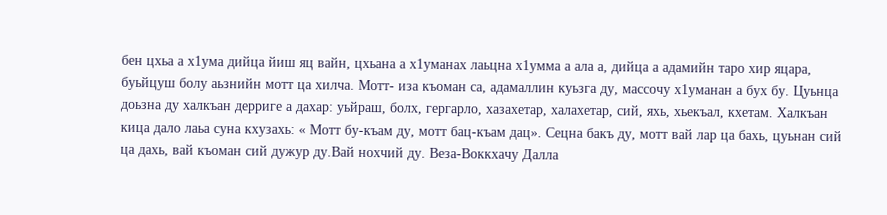бен цхьа а х1ума дийца йиш яц вайн, цхьана а х1уманах лаьцна х1умма а ала а, дийца а адамийн таро хир яцара, буьйцуш болу аьзнийн мотт ца хилча. Мотт- иза къоман са, адамаллин куьзга ду, массочу х1уманан а бух бу. Цуьнца доьзна ду халкъан дерриге а дахар: уьйраш, болх, гергарло, хазахетар, халахетар, сий, яхь, хьекъал, кхетам. Халкъан кица дало лаьа суна кхузахь: « Мотт бу-къам ду, мотт бац-къам дац». Сецна бакъ ду, мотт вай лар ца бахь, цуьнан сий ца дахь, вай къоман сий дужур ду.Вай нохчий ду. Веза-Воккхачу Далла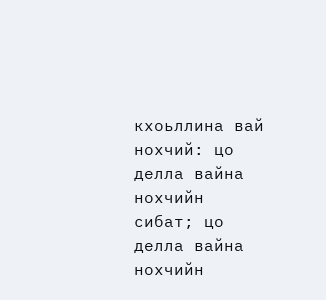кхоьллина вай нохчий: цо делла вайна нохчийн сибат; цо делла вайна нохчийн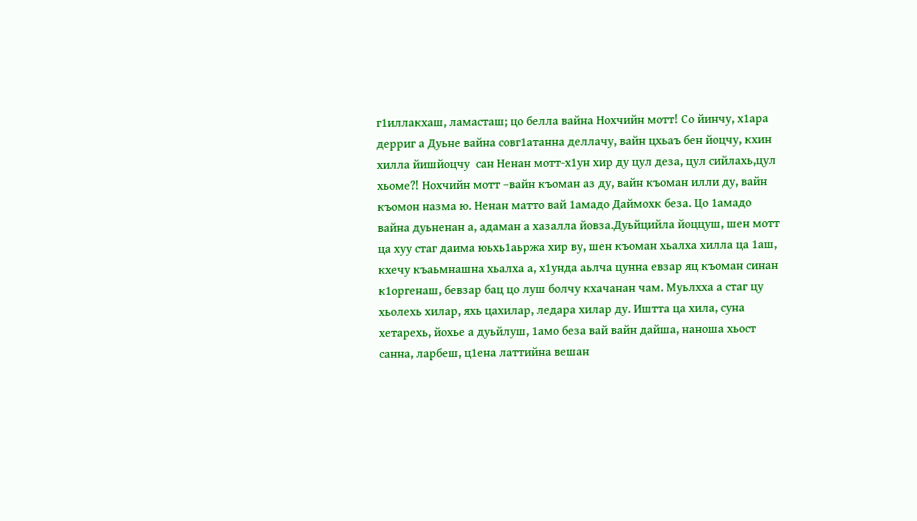г1иллакхаш, ламасташ; цо белла вайна Нохчийн мотт! Со йинчу, х1ара дерриг а Дуьне вайна совг1атанна деллачу, вайн цхьаъ бен йоцчу, кхин хилла йишйоцчу  сан Ненан мотт-х1ун хир ду цул деза, цул сийлахь,цул хьоме?! Нохчийн мотт –вайн къоман аз ду, вайн къоман илли ду, вайн къомон назма ю. Ненан матто вай 1амадо Даймохк беза. Цо 1амадо вайна дуьненан а, адаман а хазалла йовза.Дуьйцийла йоццуш, шен мотт ца хуу стаг даима юьхь1аьржа хир ву, шен къоман хьалха хилла ца 1аш, кхечу къаьмнашна хьалха а, х1унда аьлча цунна евзар яц къоман синан к1оргенаш, бевзар бац цо луш болчу кхачанан чам. Муьлхха а стаг цу хьолехь хилар, яхь цахилар, ледара хилар ду. Иштта ца хила, суна хетарехь, йохье а дуьйлуш, 1амо беза вай вайн дайша, наноша хьост санна, ларбеш, ц1ена латтийна вешан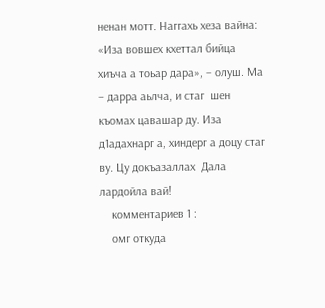ненан мотт. Наггахь хеза вайна: «Иза вовшех кхеттал бийца хиъча а тоьар дара», – олуш. Ма – дарра аьлча, и стаг  шен къомах цавашар ду. Иза д1адахнарг а, хиндерг а доцу стаг ву. Цу докъазаллах  Дала лардойла вай!
    комментариев 1 :
    омг откуда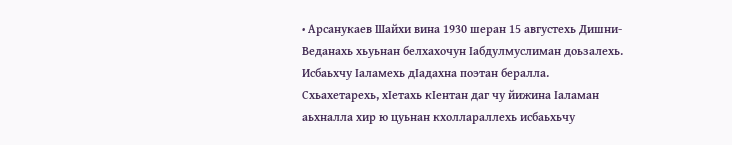• Арсанукаев Шайхи вина 1930 шеран 15 августехь Дишни-Веданахь хьуьнан белхахочун Iабдулмуслиман доьзалехь. Исбаьхчу Iаламехь дIадахна поэтан бералла. Схьахетарехь, хIетахь кIентан даг чу йижина Iаламан аьхналла хир ю цуьнан кхоллараллехь исбаьхьчу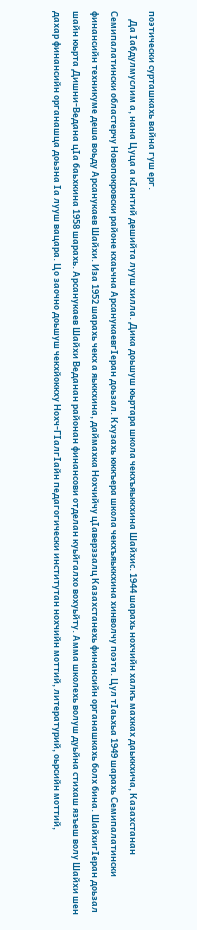поэтически сурташкахь вайна гуш ерг.
    Да Iабдулмуслим а, нана Цуца а кIантий дешийта лууш хилла. Дика доьшуш юьртара школа чекхъяьккхина Шайхис. 1944 шарахь нохчийн халкъ махках даьккхича, Казахстанан Семипалатински областерчу Новопокровски районе кхаьчна АрсанукаевгIеран доьзал. Кхузахь юккъера школа чекхъяьккхина хинволчу поэта. Цул тIаьхьа 1949 шарахь Семипалатински финансийн техникуме деша воьду Арсанукаев Шайхи. Иза 1952 шарахь чекх а яьккхина, даймахка Нохчийчу цIаверззалц Казахстанехь финансийн органашкахь болх бина. ШайхигIеран доьзал шайн юьрта Дишни-Ведана цIа баьхкина 1958 шарахь. Арсанукаев Шайхи Веданан районан финансови отделан куьйгалхо вохуьйту. Амма школехь волуш дуьйна стихаш язъеш волу Шайхи шен дахар финансийн органашца доьзна Iа лууш вацара. Цо заочно доьшуш чекхйоккху Нохч-ГIалгIайн педагогически институтан нохчийн моттий, литературий, оьрсийн моттий,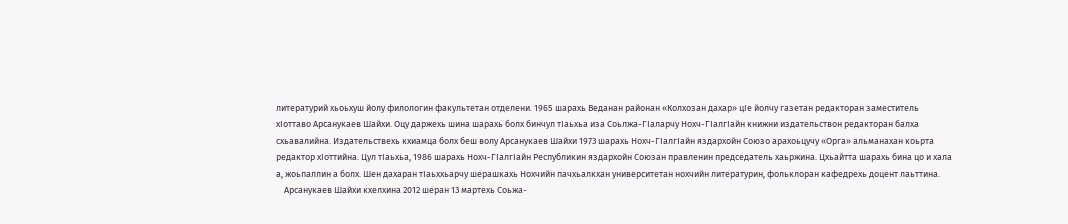литературий хьоьхуш йолу филологин факультетан отделени. 1965 шарахь Веданан районан «Колхозан дахар» цIе йолчу газетан редакторан заместитель хIоттаво Арсанукаев Шайхи. Оцу даржехь шина шарахь болх бинчул тIаьхьа иза Соьлжа-ГIаларчу Нохч-ГIалгIайн книжни издательствон редакторан балха схьавалийна. Издательствехь кхиамца болх беш волу Арсанукаев Шайхи 1973 шарахь Нохч-ГIалгIайн яздархойн Союзо арахоьцучу «Орга» альманахан коьрта редактор хIоттийна. Цул тIаьхьа, 1986 шарахь Нохч-ГIалгIайн Республикин яздархойн Союзан правленин председатель хаьржина. Цхьайтта шарахь бина цо и хала а, жоьпаллин а болх. Шен дахаран тIаьххьарчу шерашкахь Нохчийн пачхьалкхан университетан нохчийн литературин, фольклоран кафедрехь доцент лаьттина.
    Арсанукаев Шайхи кхелхина 2012 шеран 13 мартехь Соьжа-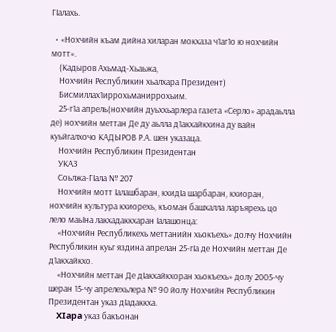ГIалахь.

  • «Нохчийн къам дийна хиларан мокхаза ч1аг1о ю нохчийн мотт».
    (Кадыров Ахьмад-Хьаьжа,
    Нохчийн Республикин хьалхара Президент)
    Бисмиллах1иррохьманиррохьим.
    25-г1а апрель(нохчийн дуьххьарлера газета «Серло» арадаьлла де) нохчийн меттан Де ду аьлла д1акхайкхина ду вайн куьйгалхочо КАДЫРОВ Р.А. шен указаца.
    Нохчийн Республикин Президентан
    УКАЗ
    Соьлжа-ГIала № 207
    Нохчийн мотт Iалашбаран, кхидIа шарбаран, кхиоран, нохчийн культура кхиорехь, къоман башхалла ларъярехь цо лело маьIна лакхадаккхаран Iалашонца:
    «Нохчийн Республикехь меттанийн хьокъехь» долчу Нохчийн Республикин куьг яздина апрелан 25-гIа де Нохчийн меттан Де д1акхайкхо.
    «Нохчийн меттан Де дIакхайкхоран хьокъехь» долу 2005-чу шеран 15-чу апрелехьлера № 90 йолу Нохчийн Республикин Президентан указ дIадаккха.
    XIapa указ бакъонан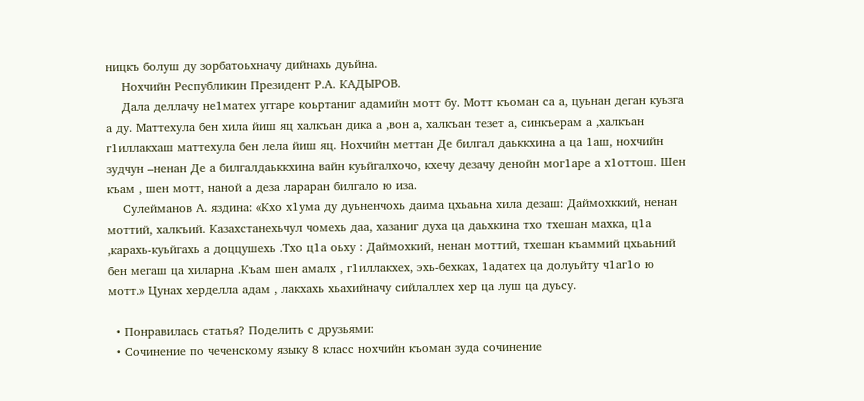ницкъ болуш ду зорбатоьхначу дийнахь дуьйна.
    Нохчийн Республикин Президент Р.А. КАДЫРОВ.
    Дала деллачу не1матех уггаре коьртаниг адамийн мотт бу. Мотт къоман са а, цуьнан деган куьзга а ду. Маттехула бен хила йиш яц халкъан дика а ,вон а, халкъан тезет а, синкъерам а ,халкъан г1иллакхаш маттехула бен лела йиш яц. Нохчийн меттан Де билгал даьккхина а ца 1аш, нохчийн зудчун –ненан Де а билгалдаьккхина вайн куьйгалхочо, кхечу дезачу денойн мог1аре а х1оттош. Шен къам , шен мотт, наной а деза лараран билгало ю иза.
    Сулейманов А. яздина: «Кхо х1ума ду дуьненчохь даима цхьаьна хила дезаш: Даймохккий, ненан моттий, халкъий. Казахстанехьчул чомехь даа, хазаниг духа ца даьхкина тхо тхешан махка, ц1а ,карахь-куьйгахь а доццушехь .Тхо ц1а оьху : Даймохкий, ненан моттий, тхешан къаммий цхьаьний бен мегаш ца хиларна .Къам шен амалх , г1иллакхех, эхь-бехках, 1адатех ца долуьйту ч1аг1о ю мотт.» Цунах херделла адам , лакхахь хьахийначу сийлаллех хер ца луш ца дуьсу.

  • Понравилась статья? Поделить с друзьями:
  • Сочинение по чеченскому языку 8 класс нохчийн къоман зуда сочинение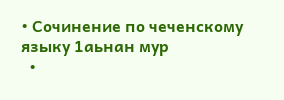• Сочинение по чеченскому языку 1аьнан мур
  •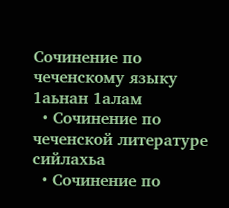Сочинение по чеченскому языку 1аьнан 1алам
  • Сочинение по чеченской литературе сийлахьа
  • Сочинение по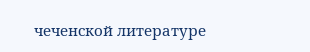чеченской литературе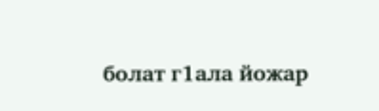болат г1ала йожар